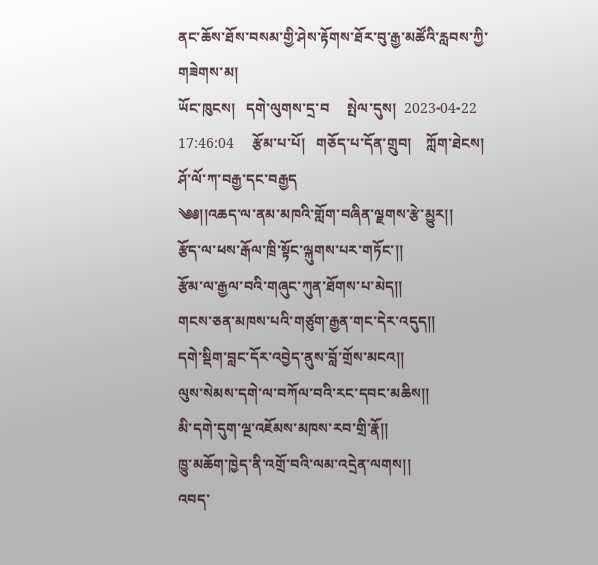ནང་ཆོས་ཐོས་བསམ་གྱི་ཤེས་རྟོགས་ཐོར་བུ་རྒྱ་མཚོའི་རླབས་ཀྱི་གཟེགས་མ།
ཡོང་ཁུངས།   དགེ་ལུགས་དྲ་བ     སྤེལ་དུས།  2023-04-22 17:46:04     རྩོམ་པ་པོ།   གཅོད་པ་དོན་གྲུབ།    ཀློག་ཐེངས།
ཤོ་ལོ་ཀ་བརྒྱ་དང་བརྒྱད
༄༅།།འཆད་ལ་ནམ་མཁའི་གློག་བཞིན་ལྗགས་རྩེ་མྱུར།།
རྩོད་ལ་ཕས་རྒོལ་ཁྲི་སྟོང་ལྐུགས་པར་གཏོང་།།
རྩོམ་ལ་རྒྱལ་བའི་གཞུང་ཀུན་ཐོགས་པ་མེད།།
གངས་ཅན་མཁས་པའི་གཙུག་རྒྱན་གང་དེར་འདུད།།
དགེ་སྡིག་བླང་དོར་འབྱེད་ནུས་བློ་གྲོས་མངའ།།
ལུས་སེམས་དགེ་ལ་བཀོལ་བའི་རང་དབང་མཆིས།།
མི་དགེ་དུག་ལྔ་འཇོམས་མཁས་རབ་གྲི་རྣོ།།
ཁྱུ་མཆོག་ཁྱེད་ནི་འགྲོ་བའི་ལམ་འདྲེན་ལགས།།
འབད་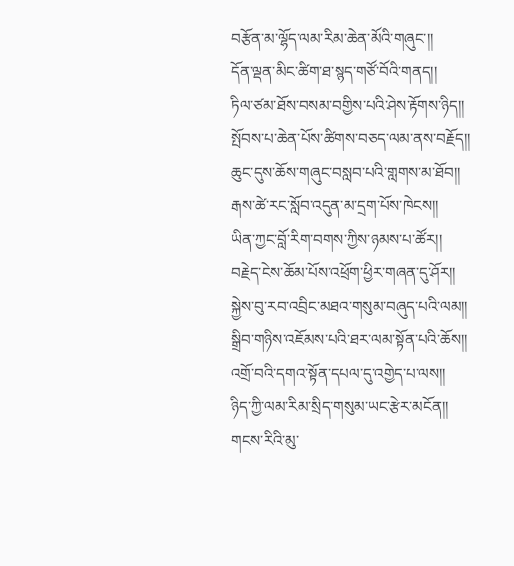བརྩོན་མ་ལྷོད་ལམ་རིམ་ཆེན་མོའི་གཞུང་།།
དོན་ལྡན་མིང་ཚིག་ཐ་སྙད་གཙོ་བོའི་གནད།།
ཏིལ་ཙམ་ཐོས་བསམ་བགྱིས་པའི་ཤེས་རྟོགས་ཉིད།།
སྤོབས་པ་ཆེན་པོས་ཚིགས་བཅད་ལམ་ནས་བརྗོད།།
ཆུང་དུས་ཆོས་གཞུང་བསླབ་པའི་གླགས་མ་ཐོབ།།
རྒས་ཚེ་རང་སློབ་འདུན་མ་དྲག་པོས་ཁེངས།།
ཡིན་ཀྱང་བློ་རིག་བགས་ཀྱིས་ཉམས་པ་ཚོར།།
བརྗེད་ངེས་ཆོམ་པོས་འཕྲོག་ཕྱིར་གཞན་དུ་ཤོར།།
སྐྱེས་བུ་རབ་འབྲིང་མཐའ་གསུམ་བཞུད་པའི་ལམ།།
སྒྲིབ་གཉིས་འཇོམས་པའི་ཐར་ལམ་སྟོན་པའི་ཆོས།།
འགྲོ་བའི་དགའ་སྟོན་དཔལ་དུ་འགྱེད་པ་ལས།།
ཉིད་ཀྱི་ལམ་རིམ་སྲིད་གསུམ་ཡང་རྩེར་མངོན།།
གངས་རིའི་མུ་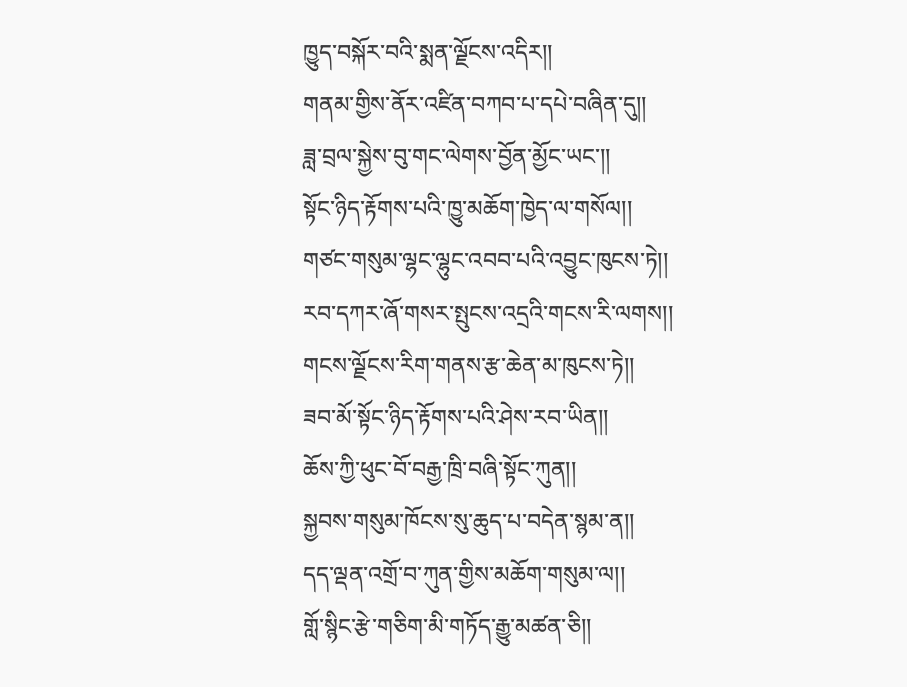ཁྱུད་བསྐོར་བའི་སྨན་ལྗོངས་འདིར།།
གནམ་གྱིས་ནོར་འཛིན་བཀབ་པ་དཔེ་བཞིན་དུ།།
ཟླ་བྲལ་སྐྱེས་བུ་གང་ལེགས་བྱོན་མྱོང་ཡང་།།
སྟོང་ཉིད་རྟོགས་པའི་ཁྱུ་མཆོག་ཁྱེད་ལ་གསོལ།།
གཙང་གསུམ་ལྷང་ལྷུང་འབབ་པའི་འབྱུང་ཁུངས་ཏེ།།
རབ་དཀར་ཞོ་གསར་སྤུངས་འདྲའི་གངས་རི་ལགས།།
གངས་ལྗོངས་རིག་གནས་རྩ་ཆེན་མ་ཁུངས་ཏེ།།
ཟབ་མོ་སྟོང་ཉིད་རྟོགས་པའི་ཤེས་རབ་ཡིན།།
ཆོས་ཀྱི་ཕུང་བོ་བརྒྱ་ཁྲི་བཞི་སྟོང་ཀུན།།
སྐྱབས་གསུམ་ཁོངས་སུ་ཆུད་པ་བདེན་སྙམ་ན།།
དད་ལྡན་འགྲོ་བ་ཀུན་གྱིས་མཆོག་གསུམ་ལ།།
གློ་སྙིང་རྩེ་གཅིག་མི་གཏོད་རྒྱུ་མཚན་ཅི།།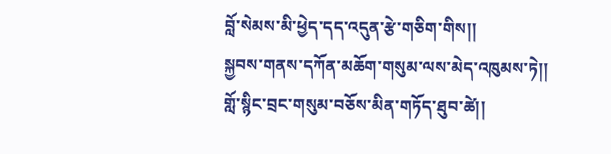བློ་སེམས་མི་ཕྱེད་དད་འདུན་རྩེ་གཅིག་གིས།།
སྐྱབས་གནས་དཀོན་མཆོག་གསུམ་ལས་མེད་འཁུམས་ཏེ།།
གློ་སྙིང་བྲང་གསུམ་བཅོས་མིན་གཏོད་ཐུབ་ཚེ།།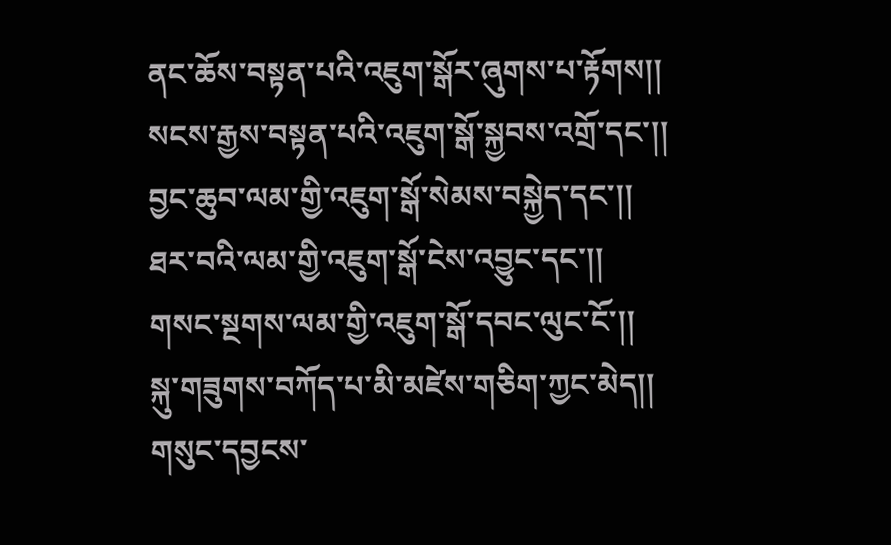ནང་ཆོས་བསྟན་པའི་འཇུག་སྒོར་ཞུགས་པ་རྟོགས།།
སངས་རྒྱས་བསྟན་པའི་འཇུག་སྒོ་སྐྱབས་འགྲོ་དང་།།
བྱང་ཆུབ་ལམ་གྱི་འཇུག་སྒོ་སེམས་བསྐྱེད་དང་།།
ཐར་བའི་ལམ་གྱི་འཇུག་སྒོ་ངེས་འབྱུང་དང་།།
གསང་སྔགས་ལམ་གྱི་འཇུག་སྒོ་དབང་ལུང་ངོ་།།
སྐུ་གཟུགས་བཀོད་པ་མི་མཛེས་གཅིག་ཀྱང་མེད།།
གསུང་དབྱངས་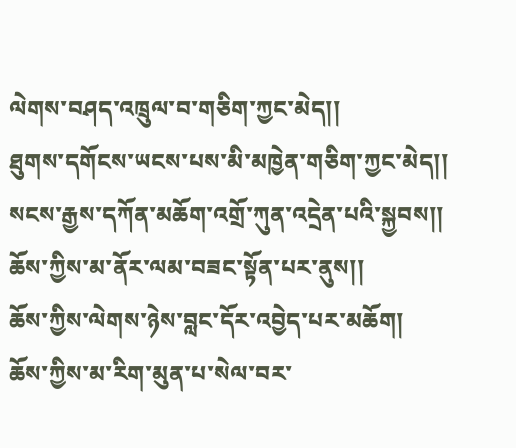ལེགས་བཤད་འཁྲུལ་བ་གཅིག་ཀྱང་མེད།།
ཐུགས་དགོངས་ཡངས་པས་མི་མཁྱེན་གཅིག་ཀྱང་མེད།།
སངས་རྒྱས་དཀོན་མཆོག་འགྲོ་ཀུན་འདྲེན་པའི་སྐྱབས།།
ཆོས་ཀྱིས་མ་ནོར་ལམ་བཟང་སྟོན་པར་ནུས།།
ཆོས་ཀྱིས་ལེགས་ཉེས་བླང་དོར་འབྱེད་པར་མཆོག།
ཆོས་ཀྱིས་མ་རིག་མུན་པ་སེལ་བར་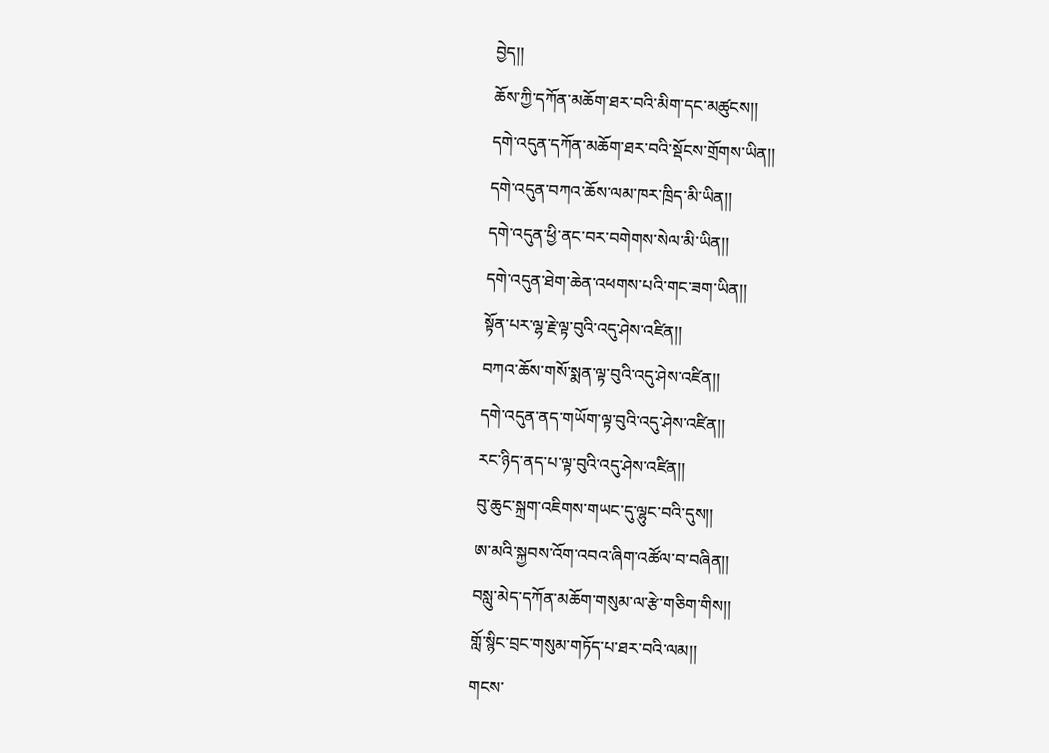བྱེད།།
ཆོས་ཀྱི་དཀོན་མཆོག་ཐར་བའི་མིག་དང་མཚུངས།།
དགེ་འདུན་དཀོན་མཆོག་ཐར་བའི་སྡོངས་གྲོགས་ཡིན།།
དགེ་འདུན་བཀའ་ཆོས་ལམ་ཁར་ཁྲིད་མི་ཡིན།།
དགེ་འདུན་ཕྱི་ནང་བར་བགེགས་སེལ་མི་ཡིན།།
དགེ་འདུན་ཐེག་ཆེན་འཕགས་པའི་གང་ཟག་ཡིན།།
སྟོན་པར་ལྷ་རྗེ་ལྟ་བུའི་འདུ་ཤེས་འཛིན།།
བཀའ་ཆོས་གསོ་སྨན་ལྟ་བུའི་འདུ་ཤེས་འཛིན།།
དགེ་འདུན་ནད་གཡོག་ལྟ་བུའི་འདུ་ཤེས་འཛིན།།
རང་ཉིད་ནད་པ་ལྟ་བུའི་འདུ་ཤེས་འཛིན།།
བུ་ཆུང་སྐྲག་འཇིགས་གཡང་དུ་ལྷུང་བའི་དུས།།
ཨ་མའི་སྐྱབས་འོག་འབའ་ཞིག་འཚོལ་བ་བཞིན།།
བསླུ་མེད་དཀོན་མཆོག་གསུམ་ལ་རྩེ་གཅིག་གིས།།
གློ་སྙིང་བྲང་གསུམ་གཏོད་པ་ཐར་བའི་ལམ།།
གངས་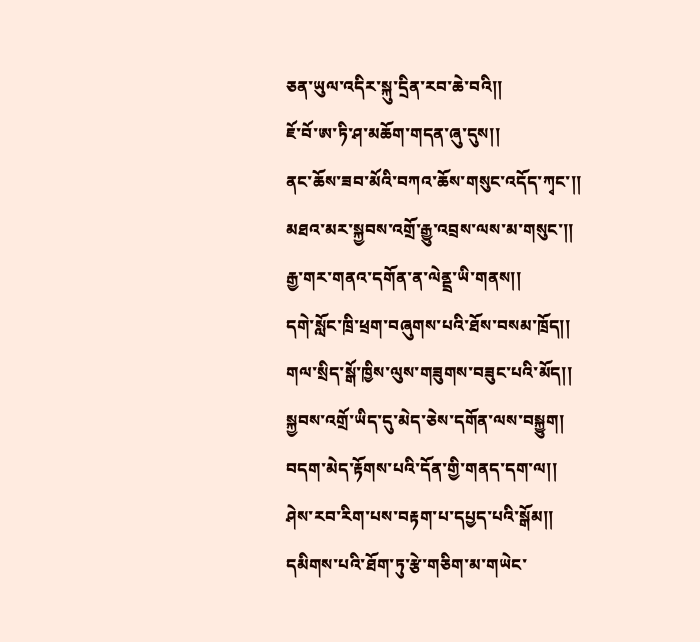ཅན་ཡུལ་འདིར་སྐུ་དྲིན་རབ་ཆེ་བའི།།
ཇོ་བོ་ཨ་ཏི་ཤ་མཆོག་གདན་ཞུ་དུས།།
ནང་ཆོས་ཟབ་མོའི་བཀའ་ཆོས་གསུང་འདོད་ཀྭང་།།
མཐའ་མར་སྐྱབས་འགྲོ་རྒྱུ་འབྲས་ལས་མ་གསུང་།།
རྒྱ་གར་གནའ་དགོན་ན་ལེནྡྲ་ཡི་གནས།།
དགེ་སློང་ཁྲི་ཕྲག་བཞུགས་པའི་ཐོས་བསམ་ཁྲོད།།
གལ་སྲིད་སྒོ་ཁྱིས་ལུས་གཟུགས་བཟུང་པའི་མོད།།
སྐྱབས་འགྲོ་ཡིད་དུ་མེད་ཅེས་དགོན་ལས་བསྐྱུག།
བདག་མེད་རྟོགས་པའི་དོན་གྱི་གནད་དག་ལ།།
ཤེས་རབ་རིག་པས་བརྟག་པ་དཔྱད་པའི་སྒོམ།།
དམིགས་པའི་ཐོག་ཏུ་རྩེ་གཅིག་མ་གཡེང་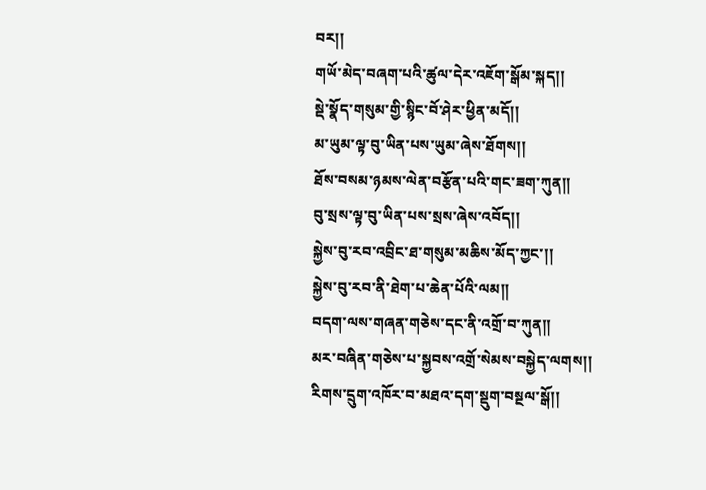བར།།
གཡོ་མེད་བཞག་པའི་ཚུལ་དེར་འཇོག་སྒོམ་སྐད།།
སྡེ་སྣོད་གསུམ་གྱི་སྙིང་བོ་ཤེར་ཕྱིན་མདོ།།
མ་ཡུམ་ལྟ་བུ་ཡིན་པས་ཡུམ་ཞེས་ཐོགས།།
ཐོས་བསམ་ཉམས་ལེན་བརྩོན་པའི་གང་ཟག་ཀུན།།
བུ་སྲས་ལྟ་བུ་ཡིན་པས་སྲས་ཞེས་འབོད།།
སྐྱེས་བུ་རབ་འབྲིང་ཐ་གསུམ་མཆིས་མོད་ཀྱང་།།
སྐྱེས་བུ་རབ་ནི་ཐེག་པ་ཆེན་པོའི་ལམ།།
བདག་ལས་གཞན་གཅེས་དང་ནི་འགྲོ་བ་ཀུན།།
མར་བཞིན་གཅེས་པ་སྐྱབས་འགྲོ་སེམས་བསྐྱེད་ལགས།།
རིགས་དྲུག་འཁོར་བ་མཐའ་དག་སྡུག་བསྔལ་སྒོ།།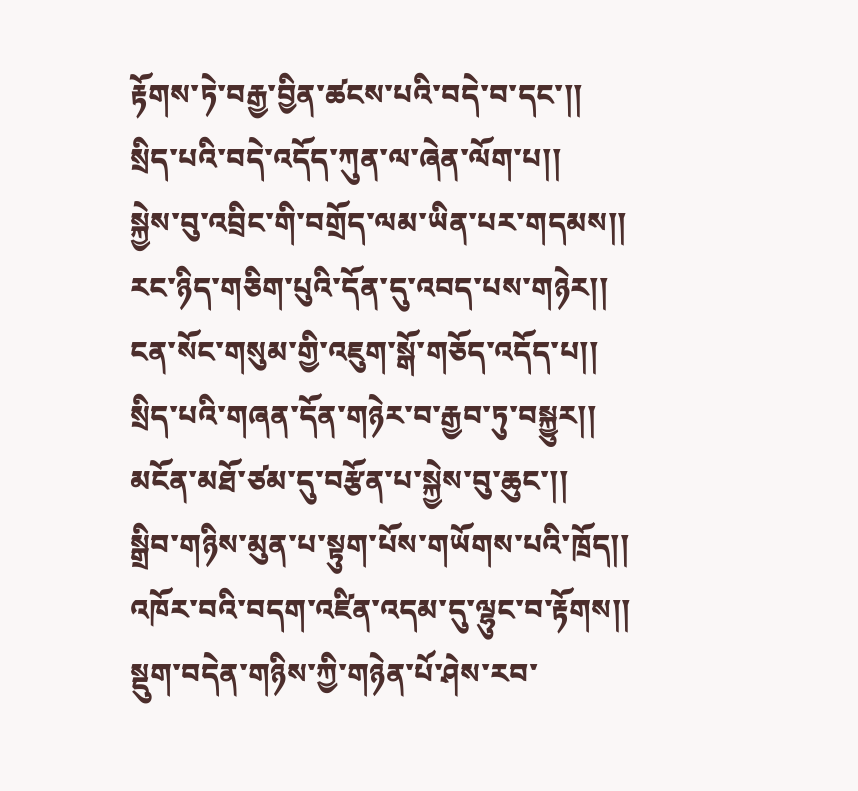རྟོགས་ཏེ་བརྒྱ་བྱིན་ཚངས་པའི་བདེ་བ་དང་།།
སྲིད་པའི་བདེ་འདོད་ཀུན་ལ་ཞེན་ལོག་པ།།
སྐྱེས་བུ་འབྲིང་གི་བགྲོད་ལམ་ཡིན་པར་གདམས།།
རང་ཉིད་གཅིག་པུའི་དོན་དུ་འབད་པས་གཉེར།།
ངན་སོང་གསུམ་གྱི་འཇུག་སྒོ་གཅོད་འདོད་པ།།
སྲིད་པའི་གཞན་དོན་གཉེར་བ་རྒྱབ་ཏུ་བསྐྱུར།།
མངོན་མཐོ་ཙམ་དུ་བརྩོན་པ་སྐྱེས་བུ་ཆུང་།།
སྒྲིབ་གཉིས་མུན་པ་སྟུག་པོས་གཡོགས་པའི་ཁྲོད།།
འཁོར་བའི་བདག་འཛིན་འདམ་དུ་ལྷུང་བ་རྟོགས།།
སྡུག་བདེན་གཉིས་ཀྱི་གཉེན་པོ་ཤེས་རབ་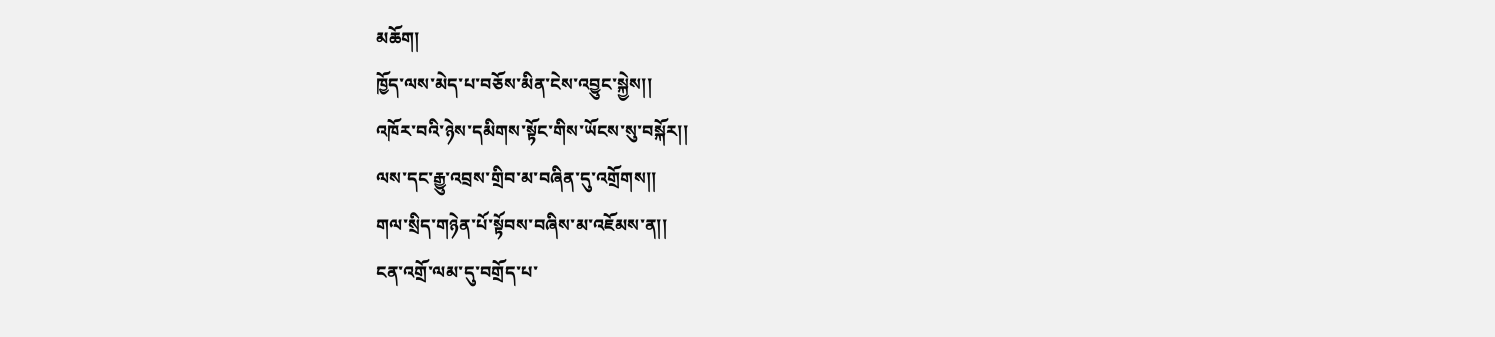མཆོག།
ཁྱོད་ལས་མེད་པ་བཅོས་མིན་ངེས་འབྱུང་སྐྱེས།།
འཁོར་བའི་ཉེས་དམིགས་སྟོང་གིས་ཡོངས་སུ་བསྐོར།།
ལས་དང་རྒྱུ་འབྲས་གྲིབ་མ་བཞིན་དུ་འགྲོགས།།
གལ་སྲིད་གཉེན་པོ་སྟོབས་བཞིས་མ་འཇོམས་ན།།
ངན་འགྲོ་ལམ་དུ་བགྲོད་པ་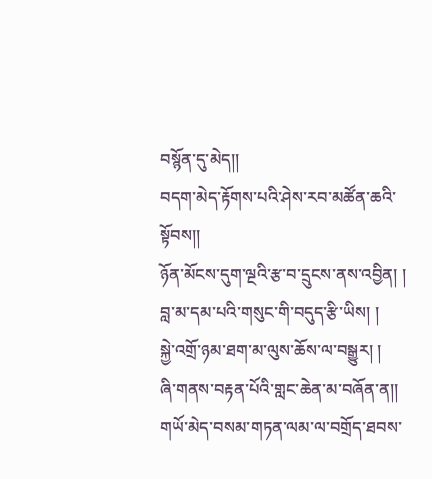བསྙོན་དུ་མེད།།
བདག་མེད་རྟོགས་པའི་ཤེས་རབ་མཚོན་ཆའི་སྟོབས།།
ཉོན་མོངས་དུག་ལྔའི་རྩ་བ་དྲུངས་ནས་འབྱིན། །
བླ་མ་དམ་པའི་གསུང་གི་བདུད་རྩི་ཡིས། །
སྐྱེ་འགྲོ་ཉམ་ཐག་མ་ལུས་ཆོས་ལ་བསྒྱུར། །
ཞི་གནས་བརྟན་པོའི་གླང་ཆེན་མ་བཞོན་ན།།
གཡོ་མེད་བསམ་གཏན་ལམ་ལ་བགྲོད་ཐབས་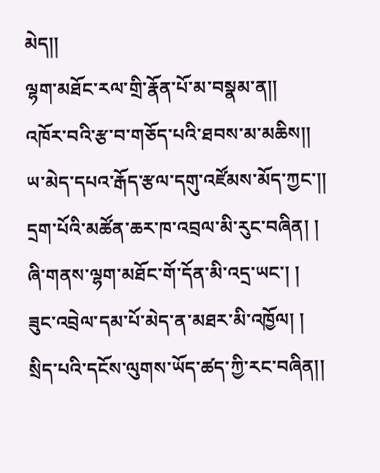མེད།།
ལྷག་མཐོང་རལ་གྲི་རྣོན་པོ་མ་བསྣམ་ན།།
འཁོར་བའི་རྩ་བ་གཅོད་པའི་ཐབས་མ་མཆིས།།
ཡ་མེད་དཔའ་རྒོད་རྩལ་དགུ་འཛོམས་མོད་ཀྱང་།།
དྲག་པོའི་མཚོན་ཆར་ཁ་འབྲལ་མི་རུང་བཞིན། །
ཞི་གནས་ལྷག་མཐོང་གོ་དོན་མི་འདྲ་ཡང་། །
ཟུང་འབྲེལ་དམ་པོ་མེད་ན་མཐར་མི་འཁྱོལ། །
སྲིད་པའི་དངོས་ལུགས་ཡོད་ཚད་ཀྱི་རང་བཞིན།།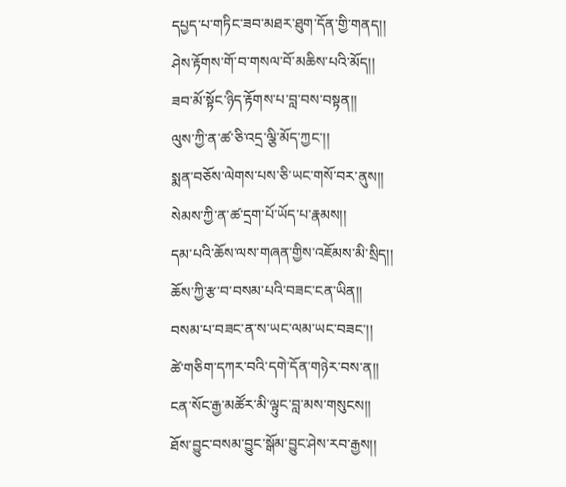དཔྱད་པ་གཏིང་ཟབ་མཐར་ཐུག་དོན་གྱི་གནད།།
ཤེས་རྟོགས་གོ་བ་གསལ་བོ་མཆིས་པའི་མོད།།
ཟབ་མོ་སྟོང་ཉིད་རྟོགས་པ་བླ་བས་བསྟན།།
ལུས་ཀྱི་ན་ཚ་ཅི་འདྲ་ལྕི་མོད་ཀྱང་།།
སྨན་བཅོས་ལེགས་པས་ཅི་ཡང་གསོ་བར་ནུས།།
སེམས་ཀྱི་ན་ཚ་དྲག་པོ་ཡོད་པ་རྣམས།།
དམ་པའི་ཆོས་ལས་གཞན་གྱིས་འཇོམས་མི་སྲིད།།
ཆོས་ཀྱི་རྩ་བ་བསམ་པའི་བཟང་ངན་ཡིན།།
བསམ་པ་བཟང་ན་ས་ཡང་ལམ་ཡང་བཟང་།།
ཚེ་གཅིག་དཀར་བའི་དགེ་དོན་གཉེར་བས་ན།།
ངན་སོང་རྒྱ་མཚོར་མི་ལྟུང་བླ་མས་གསུངས།།
ཐོས་བྱུང་བསམ་བྱུང་སྒོམ་བྱུང་ཤེས་རབ་རྒྱས།།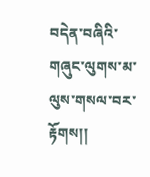བདེན་བཞིའི་གཞུང་ལུགས་མ་ལུས་གསལ་བར་རྟོགས།།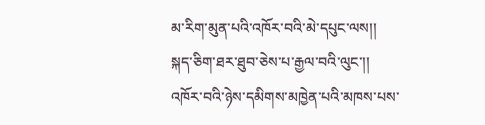མ་རིག་མུན་པའི་འཁོར་བའི་མེ་དཔུང་ལས།།
སྐད་ཅིག་ཐར་ཐུབ་ཅེས་པ་རྒྱལ་བའི་ལུང་།།
འཁོར་བའི་ཉེས་དམིགས་མཁྱེན་པའི་མཁས་པས་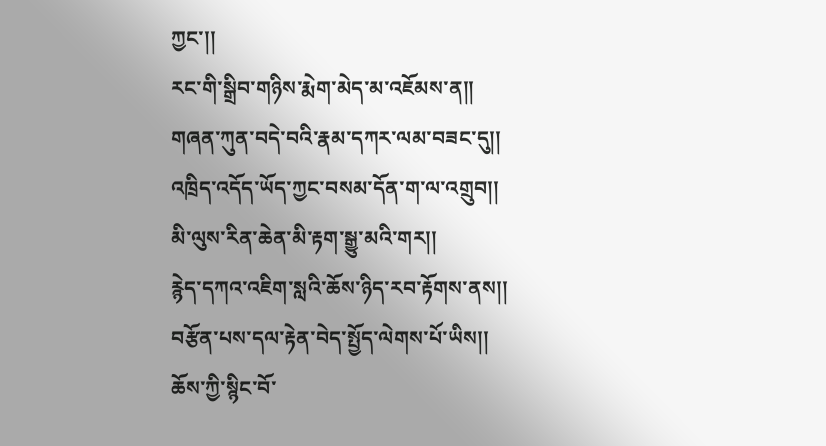ཀྱང་།།
རང་གི་སྒྲིབ་གཉིས་རྨེག་མེད་མ་འཇོམས་ན།།
གཞན་ཀུན་བདེ་བའི་རྣམ་དཀར་ལམ་བཟང་དུ།།
འཁྲིད་འདོད་ཡོད་ཀྱང་བསམ་དོན་ག་ལ་འགྲུབ།།
མི་ལུས་རིན་ཆེན་མི་རྟག་སྒྱུ་མའི་གར།།
རྙེད་དཀའ་འཇིག་སླའི་ཆོས་ཉིད་རབ་རྟོགས་ནས།།
བརྩོན་པས་དལ་རྟེན་བེད་སྤྱོད་ལེགས་པོ་ཡིས།།
ཆོས་ཀྱི་སྙིང་བོ་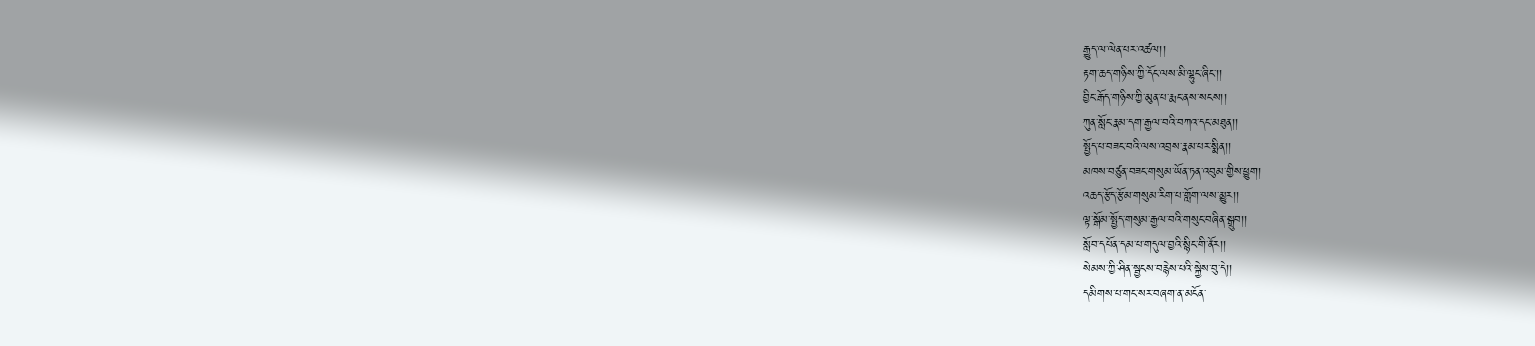རྒྱུད་ལ་ལེན་པར་འཚལ།།
རྟག་ཆད་གཉིས་ཀྱི་དོང་ལས་མི་ལྷུང་ཞིང་།།
བྱིང་རྒོད་གཉིས་ཀྱི་མུན་པ་རྨང་ནས་སངས།།
ཀུན་སློང་རྣམ་དག་རྒྱལ་བའི་བཀའ་དང་མཐུན།།
སྤྱོད་པ་བཟང་བའི་ལས་འབྲས་རྣམ་པར་སྨིན།།
མཁས་བཙུན་བཟང་གསུམ་ཡོན་ཏན་འབུམ་གྱིས་ཕྱུག།
འཆད་རྩོད་རྩོམ་གསུམ་རིག་པ་གློག་ལས་མྱུར།།
ལྟ་སྒོམ་སྤྱོད་གསུམ་རྒྱལ་བའི་གསུང་བཞིན་སྒྲུབ།།
སློབ་དཔོན་དམ་པ་གདུལ་བྱའི་སྙིང་གི་ནོར།།
སེམས་ཀྱི་ཤིན་སྦྱངས་བརྙེས་པའི་སྐྱེས་བུ་དེ།།
དམིགས་པ་གང་སར་བཞག་ན་མངོན་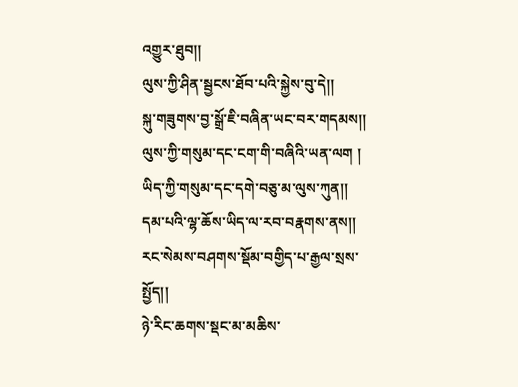འགྱུར་ཐུབ།།
ལུས་ཀྱི་ཤིན་སྦྱངས་ཐོབ་པའི་སྐྱེས་བུ་དེ།།
སྐུ་གཟུགས་བྱ་སྒྲོ་ཇི་བཞིན་ཡང་བར་གདམས།།
ལུས་ཀྱི་གསུམ་དང་ངག་གི་བཞིའི་ཡན་ལག །
ཡིད་ཀྱི་གསུམ་དང་དགེ་བཅུ་མ་ལུས་ཀུན།།
དམ་པའི་ལྷ་ཆོས་ཡིད་ལ་རབ་བརྣགས་ནས།།
རང་སེམས་བཤགས་སྡོམ་བགྱིད་པ་རྒྱལ་སྲས་སྤྱོད།།
ཉེ་རིང་ཆགས་སྡང་མ་མཆིས་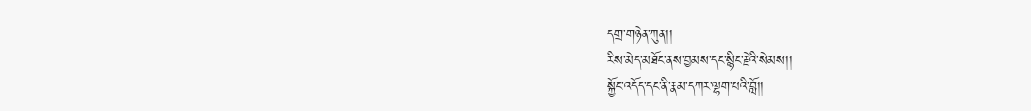དགྲ་གཉེན་ཀུན།།
རིས་མེད་མཐོང་ནས་བྱམས་དང་སྙིང་རྗེའི་སེམས།།
སྐྱོང་འདོད་དང་ནི་རྣམ་དཀར་ལྷག་པའི་བློ།།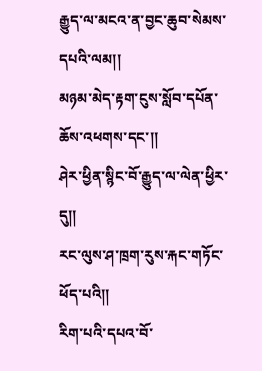རྒྱུད་ལ་མངའ་ན་བྱང་ཆུབ་སེམས་དཔའི་ལམ།།
མཉམ་མེད་རྟག་ངུས་སློབ་དཔོན་ཆོས་འཕགས་དང་།།
ཤེར་ཕྱིན་སྙིང་བོ་རྒྱུད་ལ་ལེན་ཕྱིར་དུ།།
རང་ལུས་ཤ་ཁྲག་རུས་རྐང་གཏོང་ཕོད་པའི།།
རིག་པའི་དཔའ་བོ་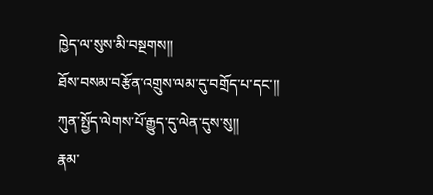ཁྱེད་ལ་སུས་མི་བསྔགས།།
ཐོས་བསམ་བརྩོན་འགྲུས་ལམ་དུ་བགྲོད་པ་དང་།།
ཀུན་སྤྱོད་ལེགས་པོ་རྒྱུད་དུ་ལེན་དུས་སུ།།
རྣམ་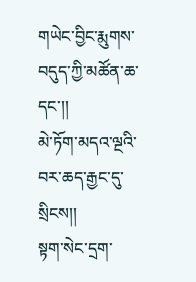གཡེང་བྱིང་རྨུགས་བདུད་ཀྱི་མཚོན་ཆ་དང་།།
མེ་ཏོག་མདའ་ལྔའི་བར་ཆད་རྒྱང་དུ་སྲིངས།།
སྟག་སེང་དྲག་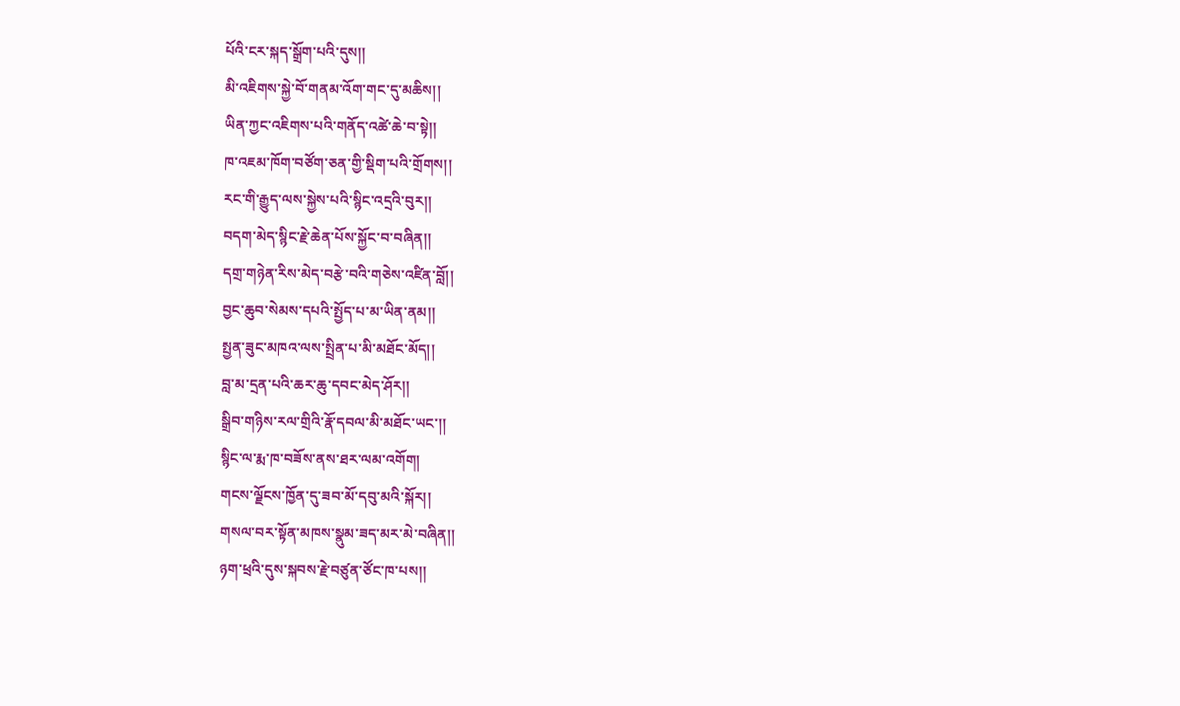པོའི་ངར་སྐད་སྒྲོག་པའི་དུས།།
མི་འཇིགས་སྐྱེ་བོ་གནམ་འོག་གང་དུ་མཆིས།།
ཡིན་ཀྱང་འཇིགས་པའི་གནོད་འཚེ་ཆེ་བ་སྟེ།།
ཁ་འཇམ་ཁོག་བཙོག་ཅན་གྱི་སྡིག་པའི་གྲོགས།།
རང་གི་རྒྱུད་ལས་སྐྱེས་པའི་སྙིང་འདྲའི་བུར།།
བདག་མེད་སྙིང་རྗེ་ཆེན་པོས་སྐྱོང་བ་བཞིན།།
དགྲ་གཉེན་རིས་མེད་བརྩེ་བའི་གཅེས་འཛིན་བློ།།
བྱང་ཆུབ་སེམས་དཔའི་སྤྱོད་པ་མ་ཡིན་ནམ།།
སྤྱན་ཟུང་མཁའ་ལས་སྤྲིན་པ་མི་མཐོང་མོད།།
བླ་མ་དྲན་པའི་ཆར་ཆུ་དབང་མེད་ཤོར།།
སྒྲིབ་གཉིས་རལ་གྲིའི་རྣོ་དབལ་མི་མཐོང་ཡང་།།
སྙིང་ལ་རྨ་ཁ་བཟོས་ནས་ཐར་ལམ་འགོག།
གངས་ལྗོངས་ཁྱོན་དུ་ཟབ་མོ་དབུ་མའི་སྐོར།།
གསལ་བར་སྟོན་མཁས་སྣུམ་ཟད་མར་མེ་བཞིན།།
ཉག་ཕྲའི་དུས་སྐབས་རྗེ་བཙུན་ཙོང་ཁ་པས།།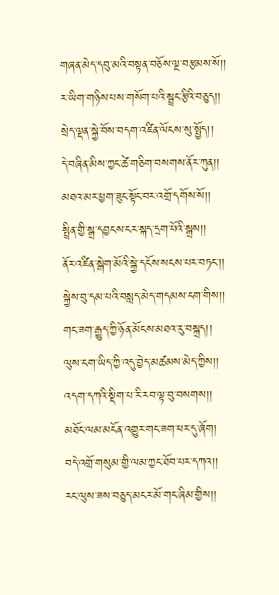གཞན་མེད་དབུ་མའི་བསྟན་བཅོས་ལྔ་བརྩམས་སོ།།
ར་ཡིག་གཉིས་པས་གསོག་པའི་སྦྲང་རྩིའི་བཅུད།།
སྲེད་ལྡན་སྐྱེ་བོས་བདག་འཛིན་ལོངས་སུ་སྤྱོད།།
དེ་བཞིན་མིས་ཀྱང་ཚེ་གཅིག་བསགས་ནོར་ཀུན།།
མཐའ་མར་ཕྱག་ཟུང་སྟོང་བར་འགྲོ་དགོས་སོ།།
སྤྲིན་གྱི་སྒྲ་དབྱངས་ངར་སྐད་དྲག་པོའི་སྒྲས།།
ནོར་འཛིན་སྒེག་མོའི་སྐྱེ་དངོས་སངས་པར་བཏང་།།
སྐྱེས་བུ་དམ་པའི་བསླད་མེད་གདམས་ངག་གིས།།
གང་ཟག་རྒྱུད་ཀྱི་ཉོན་མོངས་མཐའ་རུ་བསྐྲད།།
ལུས་ངག་ཡིད་ཀྱི་འདུ་བྱེད་མཚམས་མེད་ཀྱིས།།
འདག་དཀའི་སྡིག་པ་རི་རབ་ལྟ་བུ་བསགས།།
མཐོང་ལམ་མངོན་འགྱུར་གང་ཟག་ཕར་དུ་ཞོག།
བདེ་འགྲོ་གསུམ་གྱི་ལམ་ཀྱང་ཐོབ་པར་དཀའ།།
རང་ལུས་ཟས་བཅུད་མངར་མོ་གང་ཞིམ་གྱིས།།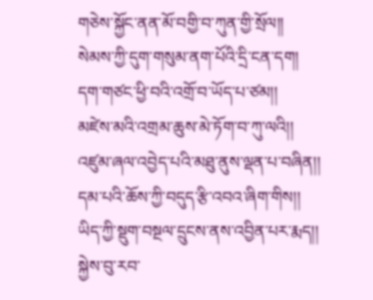གཅེས་སྐྱོང་ནན་མོ་བགྱི་བ་ཀུན་གྱི་སྲོལ།།
སེམས་ཀྱི་དུག་གསུམ་ནག་པོའི་དྲི་ངན་དག།
དག་གཙང་ཕྱི་བའི་འགྲོ་བ་ཡོད་པ་ཙམ།།
མཛེས་མའི་འགྲམ་ཆུས་མེ་ཏོག་བ་ཀུ་ལའི།།
འཛུམ་ཞལ་འབྱེད་པའི་མཐུ་ནུས་ལྡན་པ་བཞིན།།
དམ་པའི་ཆོས་ཀྱི་བདུད་རྩི་འབའ་ཞིག་གིས།།
ཡིད་ཀྱི་སྡུག་བསྔལ་དྲུངས་ནས་འབྱིན་པར་རྨད།།
སྐྱེས་བུ་རབ་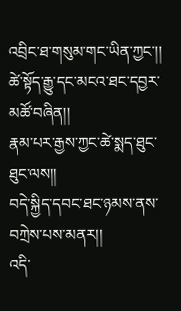འབྲིང་ཐ་གསུམ་གང་ཡིན་ཀྱང་།།
ཚེ་སྟོད་རྒྱུ་དང་མངའ་ཐང་དབྱར་མཚོ་བཞིན།།
རྣམ་པར་རྒྱས་ཀྱང་ཚེ་སྨད་ཐུང་ཐུང་ལས།།
བདེ་སྐྱིད་དབང་ཐང་ཉམས་ནས་བཀྲེས་པས་མནར།།
འདི་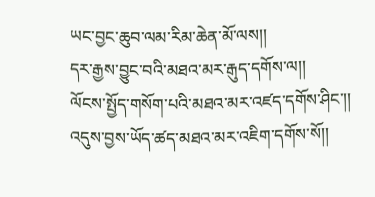ཡང་བྱང་ཆུབ་ལམ་རིམ་ཆེན་མོ་ལས།།
དར་རྒྱས་བྱུང་བའི་མཐའ་མར་རྒུད་དགོས་ལ།།
ལོངས་སྤྱོད་གསོག་པའི་མཐའ་མར་འཛད་དགོས་ཤིང་།།
འདུས་བྱས་ཡོད་ཚད་མཐའ་མར་འཇིག་དགོས་སོ།།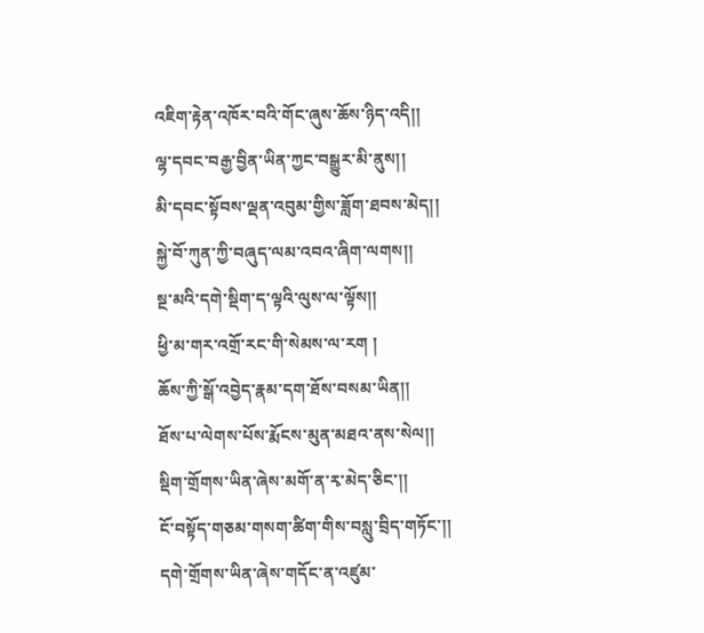འཇིག་རྟེན་འཁོར་བའི་གོང་ཞུས་ཆོས་ཉིད་འདི།།
ལྷ་དབང་བརྒྱ་བྱིན་ཡིན་ཀྱང་བསྒྱུར་མི་ནུས།།
མི་དབང་སྟོབས་ལྡན་འབུམ་གྱིས་ཟློག་ཐབས་མེད།།
སྐྱེ་བོ་ཀུན་ཀྱི་བཞུད་ལམ་འབའ་ཞིག་ལགས།།
སྔ་མའི་དགེ་སྡིག་ད་ལྟའི་ལུས་ལ་ལྟོས།།
ཕྱི་མ་གར་འགྲོ་རང་གི་སེམས་ལ་རག །
ཆོས་ཀྱི་སྒོ་འབྱེད་རྣམ་དག་ཐོས་བསམ་ཡིན།།
ཐོས་པ་ལེགས་པོས་རྨོངས་མུན་མཐའ་ནས་སེལ།།
སྡིག་གྲོགས་ཡིན་ཞེས་མགོ་ན་རྭ་མེད་ཅིང་།།
ངོ་བསྟོད་གཅམ་གསག་ཚིག་གིས་བསླུ་བྲིད་གཏོང་།།
དགེ་གྲོགས་ཡིན་ཞེས་གདོང་ན་འཛུམ་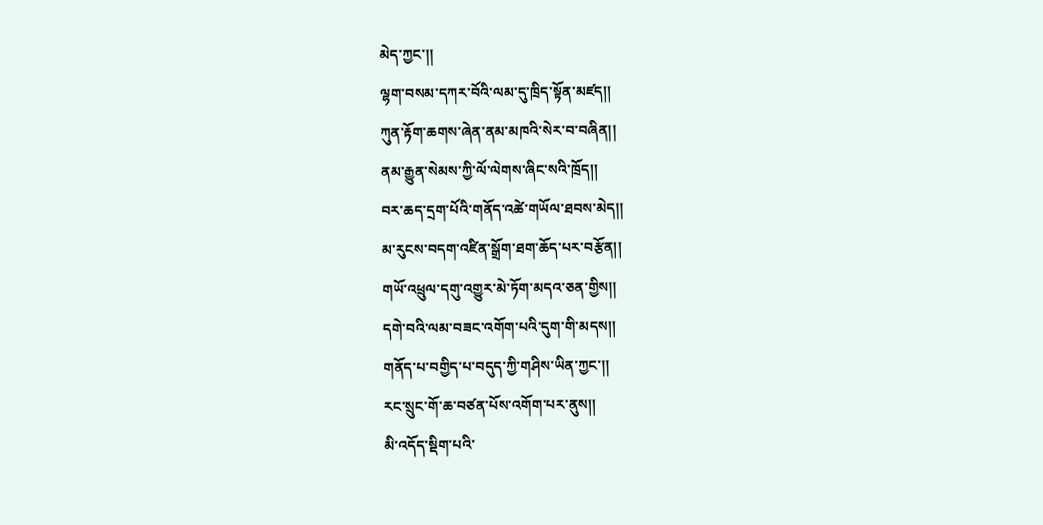མེད་ཀྱང་།།
ལྷག་བསམ་དཀར་བོའི་ལམ་དུ་ཁྲིད་སྟོན་མཛད།།
ཀུན་རྟོག་ཆགས་ཞེན་ནམ་མཁའི་སེར་བ་བཞིན།།
ནམ་རྒྱུན་སེམས་ཀྱི་ལོ་ལེགས་ཞིང་སའི་ཁྲོད།།
བར་ཆད་དྲག་པོའི་གནོད་འཚེ་གཡོལ་ཐབས་མེད།།
མ་རུངས་བདག་འཛིན་སྒྲོག་ཐག་ཆོད་པར་བརྩོན།།
གཡོ་འཕྲུལ་དགུ་འགྱུར་མེ་ཏོག་མདའ་ཅན་གྱིས།།
དགེ་བའི་ལམ་བཟང་འགོག་པའི་དུག་གི་མདས།།
གནོད་པ་བགྱིད་པ་བདུད་ཀྱི་གཤིས་ཡིན་ཀྱང་།།
རང་སྲུང་གོ་ཆ་བཙན་པོས་འགོག་པར་ནུས།།
མི་འདོད་སྡིག་པའི་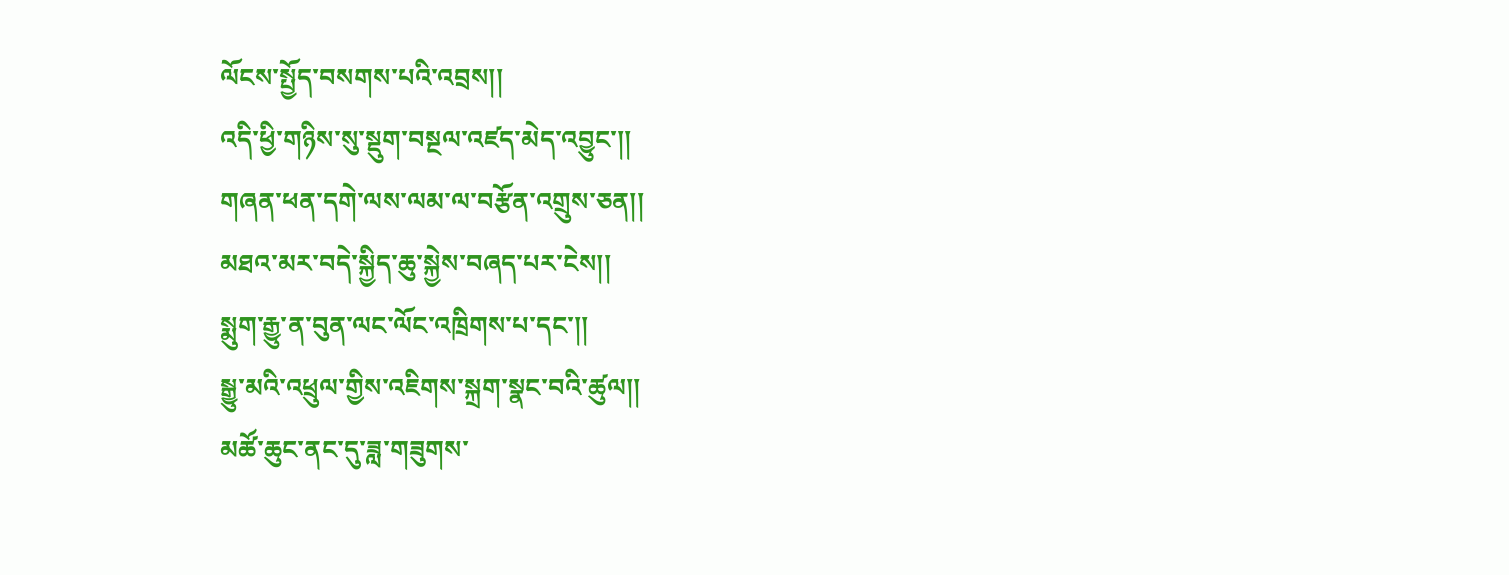ལོངས་སྤྱོད་བསགས་པའི་འབྲས།།
འདི་ཕྱི་གཉིས་སུ་སྡུག་བསྔལ་འཛད་མེད་འབྱུང་།།
གཞན་ཕན་དགེ་ལས་ལམ་ལ་བརྩོན་འགྲུས་ཅན།།
མཐའ་མར་བདེ་སྐྱིད་ཆུ་སྐྱེས་བཞད་པར་ངེས།།
སྨུག་རྒྱུ་ན་བུན་ལང་ལོང་འཁྲིགས་པ་དང་།།
སྒྱུ་མའི་འཕྲུལ་གྱིས་འཇིགས་སྐྲག་སྣང་བའི་ཚུལ།།
མཚོ་ཆུང་ནང་དུ་ཟླ་གཟུགས་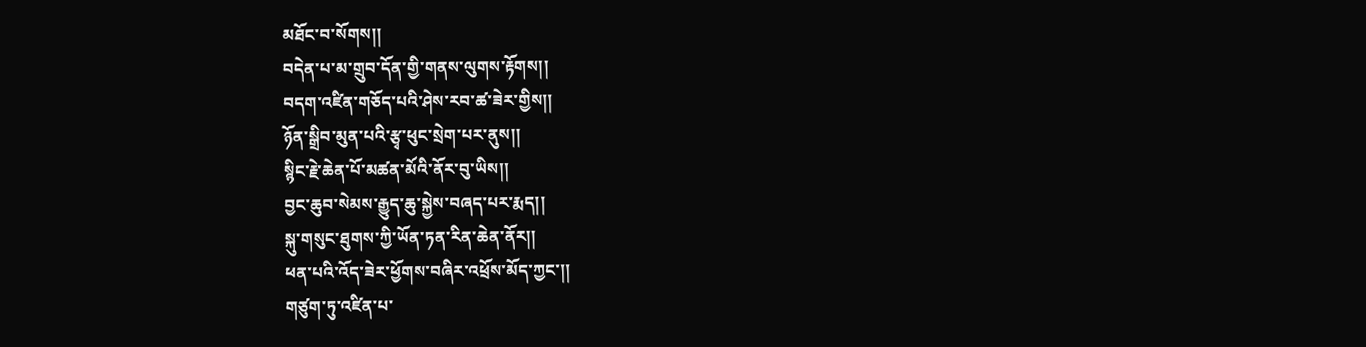མཐོང་བ་སོགས།།
བདེན་པ་མ་གྲུབ་དོན་གྱི་གནས་ལུགས་རྟོགས།།
བདག་འཛིན་གཅོད་པའི་ཤེས་རབ་ཚ་ཟེར་གྱིས།།
ཉོན་སྒྲིབ་མུན་པའི་རྩྭ་ཕུང་སྲེག་པར་ནུས།།
སྙིང་རྗེ་ཆེན་པོ་མཚན་མོའི་ནོར་བུ་ཡིས།།
བྱང་ཆུབ་སེམས་རྒྱུད་ཆུ་སྐྱེས་བཞད་པར་རྨད།།
སྐུ་གསུང་ཐུགས་ཀྱི་ཡོན་ཏན་རིན་ཆེན་ནོར།།
ཕན་པའི་འོད་ཟེར་ཕྱོགས་བཞིར་འཕྲོས་མོད་ཀྱང་།།
གཙུག་ཏུ་འཛིན་པ་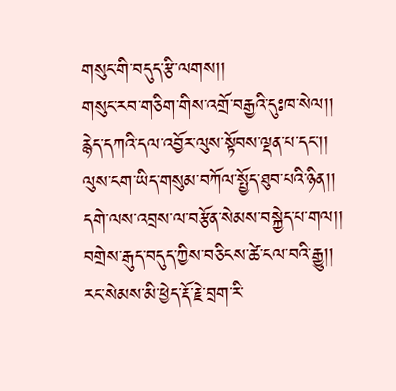གསུང་གི་བདུད་རྩི་ལགས།།
གསུང་རབ་གཅིག་གིས་འགྲོ་བརྒྱའི་དུཿཁ་སེལ།།
རྙེད་དཀའི་དལ་འབྱོར་ལུས་སྟོབས་ལྡན་པ་དང་།།
ལུས་ངག་ཡིད་གསུམ་བཀོལ་སྤྱོད་ཐུབ་པའི་ཉིན།།
དགེ་ལས་འབྲས་ལ་བརྩོན་སེམས་བསྐྱེད་པ་གལ།།
བགྲེས་རྒུད་བདུད་ཀྱིས་བཅིངས་ཚེ་ངལ་བའི་རྒྱུ།།
རང་སེམས་མི་ཕྱེད་རྡོ་རྗེ་བྲག་རི་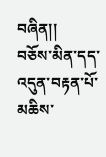བཞིན།།
བཅོས་མིན་དད་འདུན་བརྟན་པོ་མཆིས་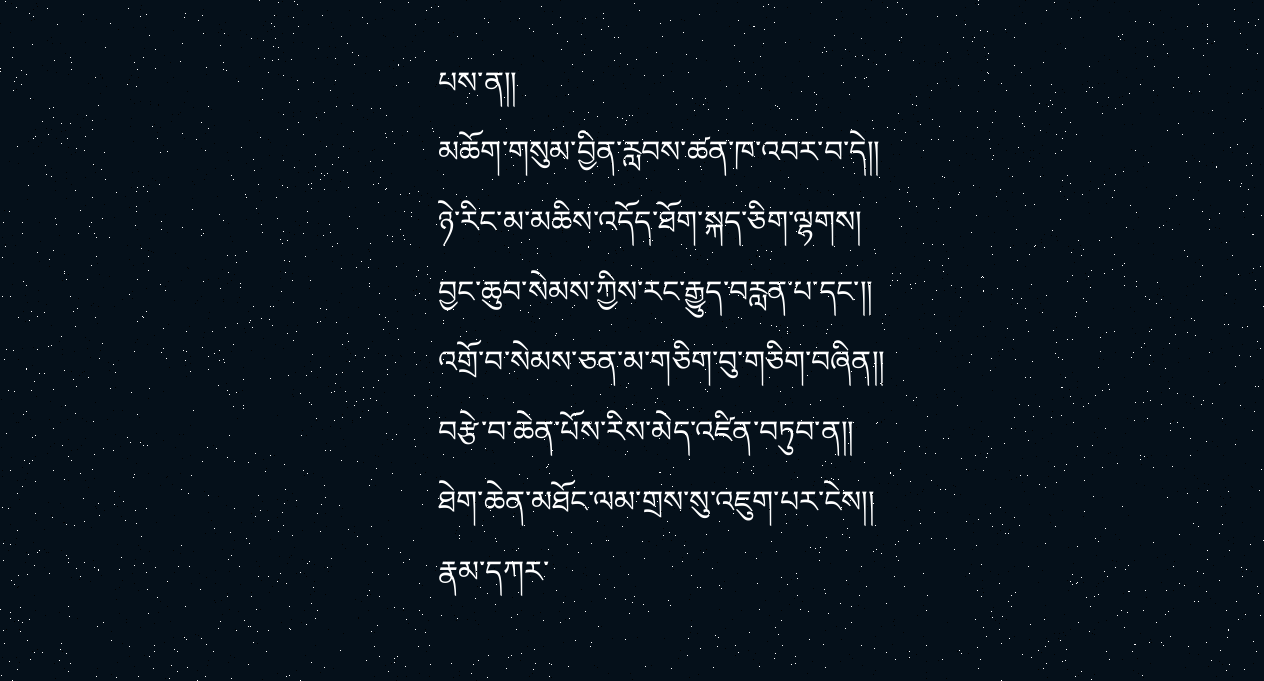པས་ན།།
མཆོག་གསུམ་བྱིན་རླབས་ཚན་ཁ་འབར་བ་དེ།།
ཉེ་རིང་མ་མཆིས་འདོད་ཐོག་སྐད་ཅིག་ལྷགས།
བྱང་ཆུབ་སེམས་ཀྱིས་རང་རྒྱུད་བརླན་པ་དང་།།
འགྲོ་བ་སེམས་ཅན་མ་གཅིག་བུ་གཅིག་བཞིན།།
བརྩེ་བ་ཆེན་པོས་རིས་མེད་འཛིན་བཏུབ་ན།།
ཐེག་ཆེན་མཐོང་ལམ་གྲས་སུ་འཇུག་པར་ངེས།།
རྣམ་དཀར་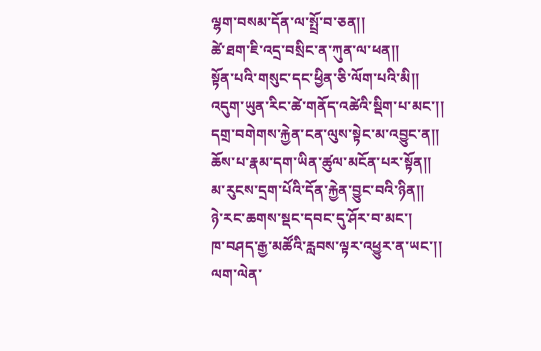ལྷག་བསམ་དོན་ལ་སྤྲོ་བ་ཅན།།
ཚེ་ཐག་ཇི་འདྲ་བསྲིང་ན་ཀུན་ལ་ཕན།།
སྟོན་པའི་གསུང་དང་ཕྱིན་ཅི་ལོག་པའི་མི།།
འདུག་ཡུན་རིང་ཚེ་གནོད་འཚེའི་སྡིག་པ་མང་།།
དགྲ་བགེགས་རྐྱེན་ངན་ལུས་སྟེང་མ་འབྱུང་ན།།
ཆོས་པ་རྣམ་དག་ཡིན་ཚུལ་མངོན་པར་སྟོན།།
མ་རུངས་དྲག་པོའི་དོན་རྐྱེན་བྱུང་བའི་ཉིན།།
ཉེ་རང་ཆགས་སྡང་དབང་དུ་ཤོར་བ་མང་།
ཁ་བཤད་རྒྱ་མཚོའི་རླབས་ལྟར་འཕྱུར་ན་ཡང་།།
ལག་ལེན་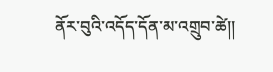ནོར་བུའི་འདོད་དོན་མ་འགྲུབ་ཚེ།།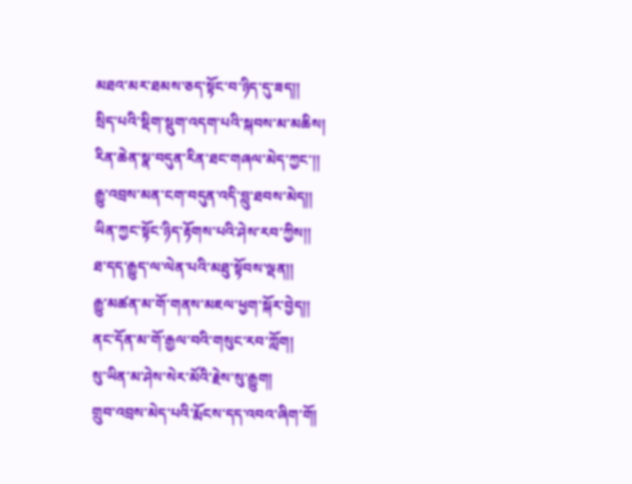མཐའ་མར་ཐམས་ཅད་སྟོང་བ་ཉིད་དུ་ཟད།།
སྲིད་པའི་སྡིག་སྡུག་འདག་པའི་སྐབས་མ་མཆིས།
རིན་ཆེན་སྣ་བདུན་རིན་ཐང་གཞལ་མེད་ཀྱང་།།
རྒྱུ་འབྲས་མན་ངག་བདུན་འདི་བླུ་ཐབས་མེད།།
ཡིན་ཀྱང་སྟོང་ཉིད་རྟོགས་པའི་ཤེས་རབ་ཀྱིས།།
ཐ་དད་རྒྱུད་ལ་ལེན་པའི་མཐུ་སྟོབས་ལྡན།།
རྒྱུ་མཚན་མ་གོ་གནས་མཇལ་ཕྱག་སྐོར་བྱེད།།
ནང་དོན་མ་གོ་རྒྱལ་བའི་གསུང་རབ་ཀློག།
སུ་ཡིན་མ་ཤེས་སེར་མོའི་རྗེས་སུ་རྒྱུག།
གྲུབ་འབྲས་མེད་པའི་རྨོངས་དད་འབའ་ཞིག་གོ།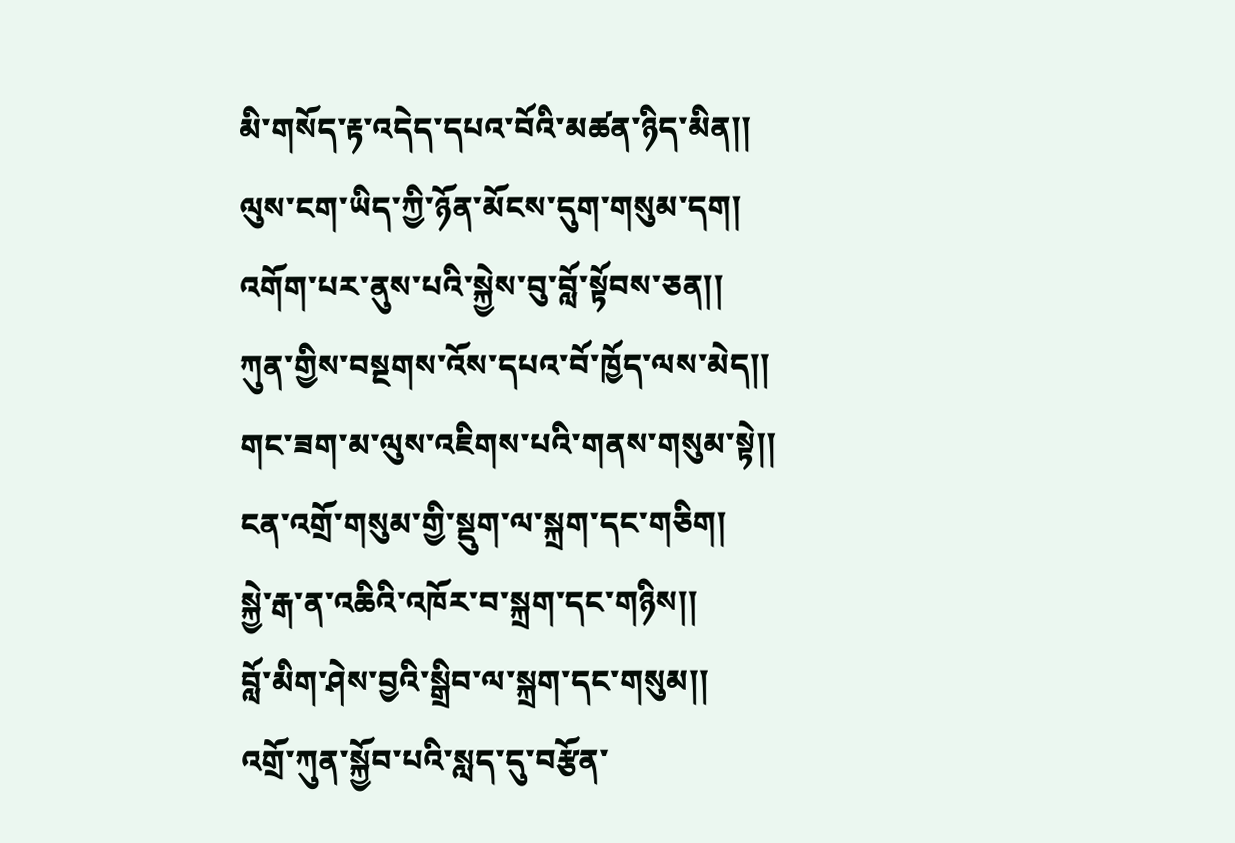མི་གསོད་རྟ་འདེད་དཔའ་བོའི་མཚན་ཉིད་མིན།།
ལུས་ངག་ཡིད་ཀྱི་ཉོན་མོངས་དུག་གསུམ་དག།
འགོག་པར་ནུས་པའི་སྐྱེས་བུ་བློ་སྟོབས་ཅན།།
ཀུན་གྱིས་བསྔགས་འོས་དཔའ་བོ་ཁྱོད་ལས་མེད།།
གང་ཟག་མ་ལུས་འཇིགས་པའི་གནས་གསུམ་སྟེ།།
ངན་འགྲོ་གསུམ་གྱི་སྡུག་ལ་སྐྲག་དང་གཅིག།
སྐྱེ་རྒ་ན་འཆིའི་འཁོར་བ་སྐྲག་དང་གཉིས།།
བློ་མིག་ཤེས་བྱའི་སྒྲིབ་ལ་སྐྲག་དང་གསུམ།།
འགྲོ་ཀུན་སྐྱོབ་པའི་སླད་དུ་བརྩོན་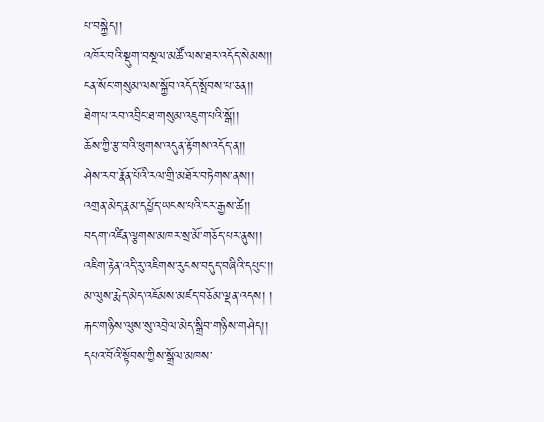པ་བསྐྱེད།།
འཁོར་བའི་སྡུག་བསྔལ་མཚོ་ལས་ཐར་འདོད་སེམས།།
ངན་སོང་གསུམ་ལས་སྐྱོབ་འདོད་སྤོབས་པ་ཅན།།
ཐེག་པ་རབ་འབྲིང་ཐ་གསུམ་འཇུག་པའི་སྒོ།།
ཆོས་ཀྱི་རྩ་བའི་ཕུགས་འདུན་རྟོགས་འདོད་ན།།
ཤེས་རབ་རྣོན་པོའི་རལ་གྲི་མཐོར་བཏེགས་ནས།།
འགྲན་མེད་རྣམ་དཔྱོད་ཡངས་པའི་ངར་རྒྱས་ཚེ།།
བདག་འཛིན་ལྕགས་མཁར་སྲ་མོ་གཅོད་པར་ནུས།།
འཇིག་རྟེན་འདི་རུ་འཇིགས་རུངས་བདུད་བཞིའི་དཔུང་།།
མ་ལུས་རྨེད་མེད་འཇོམས་མཛད་བཅོམ་ལྡན་འདས། །
རྐང་གཉིས་ལུས་སུ་འབྲེལ་མེད་སྒྲིབ་གཉིས་གཤེད།།
དཔའ་བོའི་སྟོབས་ཀྱིས་སྒྲོལ་མཁས་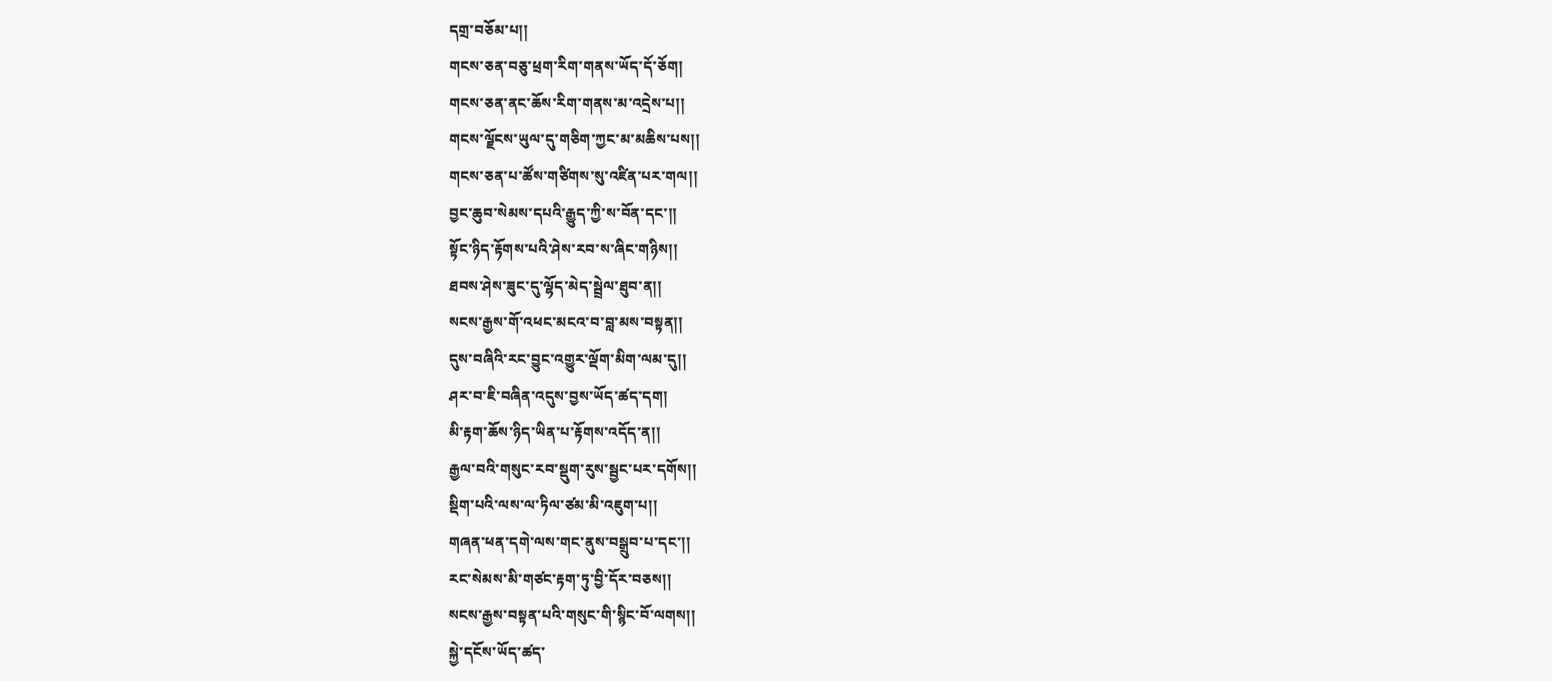དགྲ་བཅོམ་པ།།
གངས་ཅན་བཅུ་ཕྲག་རིག་གནས་ཡོད་དོ་ཅོག།
གངས་ཅན་ནང་ཆོས་རིག་གནས་མ་འདྲེས་པ།།
གངས་ལྗོངས་ཡུལ་དུ་གཅིག་ཀྱང་མ་མཆིས་པས།།
གངས་ཅན་པ་ཚོས་གཙིགས་སུ་འཛིན་པར་གལ།།
བྱང་ཆུབ་སེམས་དཔའི་རྒྱུད་ཀྱི་ས་བོན་དང་།།
སྟོང་ཉིད་རྟོགས་པའི་ཤེས་རབ་ས་ཞིང་གཉིས།།
ཐབས་ཤེས་ཟུང་དུ་ལྷོད་མེད་སྦྲེལ་ཐུབ་ན།།
སངས་རྒྱས་གོ་འཕང་མངའ་བ་བླ་མས་བསྟན།།
དུས་བཞིའི་རང་བྱུང་འགྱུར་ལྡོག་མིག་ལམ་དུ།།
ཤར་བ་ཇི་བཞིན་འདུས་བྱས་ཡོད་ཚད་དག།
མི་རྟག་ཆོས་ཉིད་ཡིན་པ་རྟོགས་འདོད་ན།།
རྒྱལ་བའི་གསུང་རབ་སྡུག་རུས་སྦྱང་པར་དགོས།།
སྡིག་པའི་ལས་ལ་ཏིལ་ཙམ་མི་འཇུག་པ།།
གཞན་ཕན་དགེ་ལས་གང་ནུས་བསྒྲུབ་པ་དང་།།
རང་སེམས་མི་གཙང་རྟག་ཏུ་བྱི་དོར་བཅས།།
སངས་རྒྱས་བསྟན་པའི་གསུང་གི་སྙིང་བོ་ལགས།།
སྐྱེ་དངོས་ཡོད་ཚད་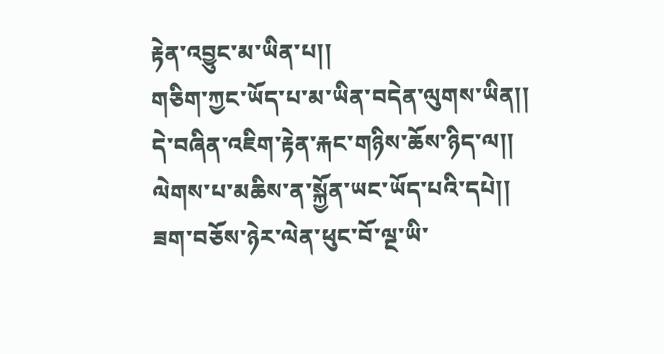རྟེན་འབྱུང་མ་ཡིན་པ།།
གཅིག་ཀྱང་ཡོད་པ་མ་ཡིན་བདེན་ལུགས་ཡིན།།
དེ་བཞིན་འཇིག་རྟེན་རྐང་གཉིས་ཆོས་ཉིད་ལ།།
ལེགས་པ་མཆིས་ན་སྐྱོན་ཡང་ཡོད་པའི་དཔེ།།
ཟག་བཅོས་ཉེར་ལེན་ཕུང་བོ་ལྔ་ཡི་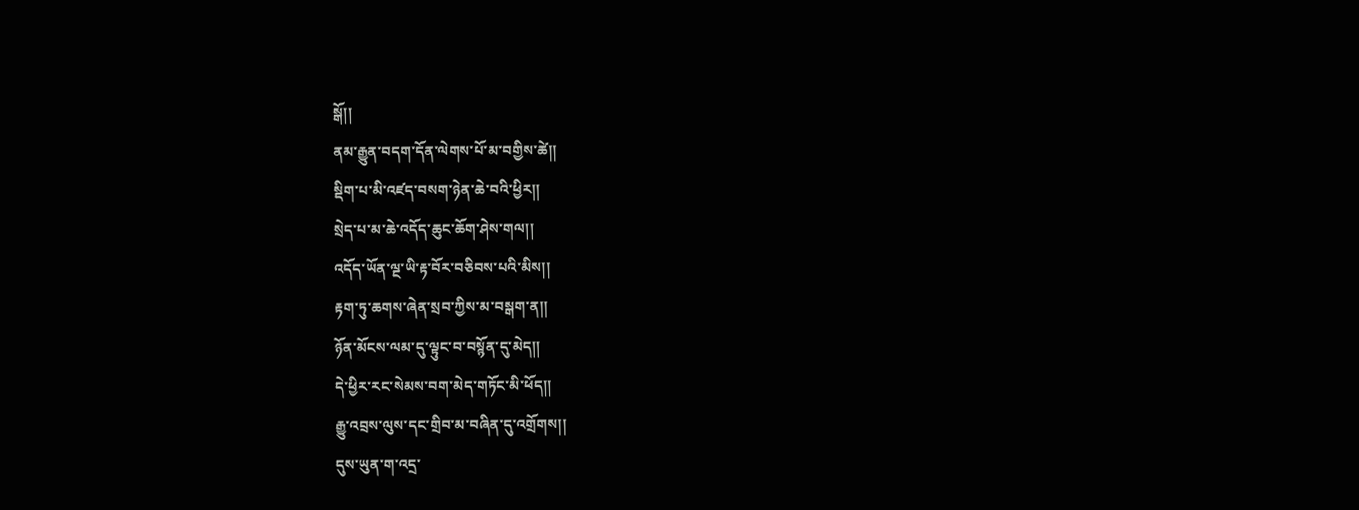སྒོ།།
ནམ་རྒྱུན་བདག་དོན་ལེགས་པོ་མ་བགྱིས་ཚེ།།
སྡིག་པ་མི་འཛད་བསག་ཉེན་ཆེ་བའི་ཕྱིར།།
སྲེད་པ་མ་ཆེ་འདོད་ཆུང་ཆོག་ཤེས་གལ།།
འདོད་ཡོན་ལྔ་ཡི་རྟ་བོར་བཅིབས་པའི་མིས།།
རྟག་ཏུ་ཆགས་ཞེན་སྲབ་ཀྱིས་མ་བསྒག་ན།།
ཉོན་མོངས་ལམ་དུ་ལྟུང་བ་བསྙོན་དུ་མེད།།
དེ་ཕྱིར་རང་སེམས་བག་མེད་གཏོང་མི་ཕོད།།
རྒྱུ་འབྲས་ལུས་དང་གྲིབ་མ་བཞིན་དུ་འགྲོགས།།
དུས་ཡུན་ག་འདྲ་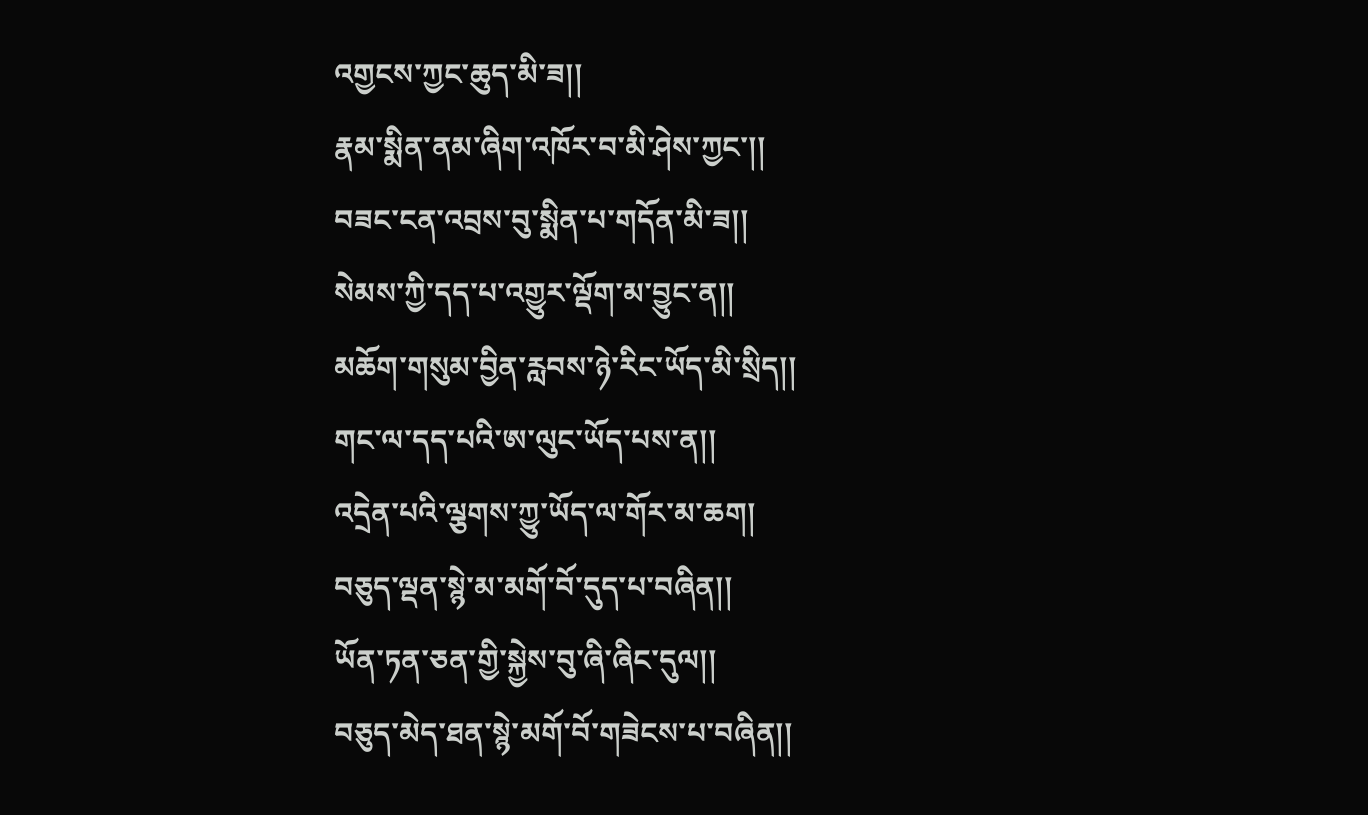འགྱངས་ཀྱང་ཆུད་མི་ཟ།།
རྣམ་སྨིན་ནམ་ཞིག་འཁོར་བ་མི་ཤེས་ཀྱང་།།
བཟང་ངན་འབྲས་བུ་སྨིན་པ་གདོན་མི་ཟ།།
སེམས་ཀྱི་དད་པ་འགྱུར་ལྡོག་མ་བྱུང་ན།།
མཆོག་གསུམ་བྱིན་རླབས་ཉེ་རིང་ཡོད་མི་སྲིད།།
གང་ལ་དད་པའི་ཨ་ལུང་ཡོད་པས་ན།།
འདྲེན་པའི་ལྕགས་ཀྱུ་ཡོད་ལ་གོར་མ་ཆག།
བཅུད་ལྡན་སྙེ་མ་མགོ་བོ་དུད་པ་བཞིན།།
ཡོན་ཏན་ཅན་གྱི་སྐྱེས་བུ་ཞི་ཞིང་དུལ།།
བཅུད་མེད་ཐན་སྙེ་མགོ་བོ་གཟེངས་པ་བཞིན།།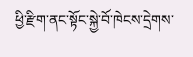ཕྱི་རྫིག་ནང་སྟོང་སྐྱེ་བོ་ཁེངས་དྲེགས་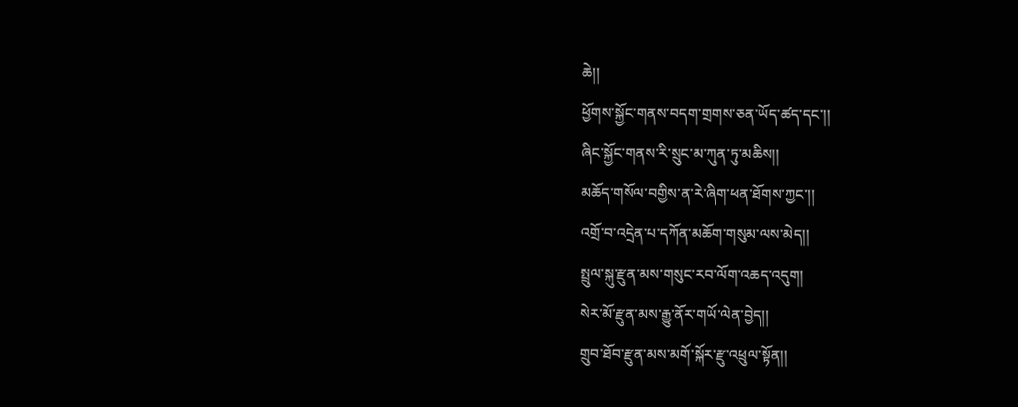ཆེ།།
ཕྱོགས་སྐྱོང་གནས་བདག་གྲགས་ཅན་ཡོད་ཚད་དང་།།
ཞིང་སྐྱོང་གནས་རི་སྲུང་མ་ཀུན་ཏུ་མཆིས།།
མཆོད་གསོལ་བགྱིས་ན་རེ་ཞིག་ཕན་ཐོགས་ཀྱང་།།
འགྲོ་བ་འདྲེན་པ་དཀོན་མཆོག་གསུམ་ལས་མེད།།
སྤྲུལ་སྐུ་རྫུན་མས་གསུང་རབ་ལོག་འཆད་འདུག།
སེར་མོ་རྫུན་མས་རྒྱུ་ནོར་གཡོ་ལེན་བྱེད།།
གྲུབ་ཐོབ་རྫུན་མས་མགོ་སྐོར་རྫུ་འཕྲུལ་སྟོན།།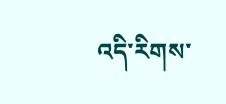འདི་རིགས་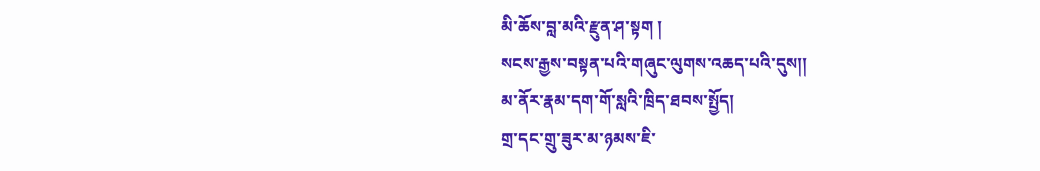མི་ཆོས་བླ་མའི་རྫུན་ཤ་སྟག །
སངས་རྒྱས་བསྟན་པའི་གཞུང་ལུགས་འཆད་པའི་དུས།།
མ་ནོར་རྣམ་དག་གོ་སླའི་ཁྲིད་ཐབས་སྤྱོད།
གྲ་དང་གྲུ་ཟུར་མ་ཉམས་ཇི་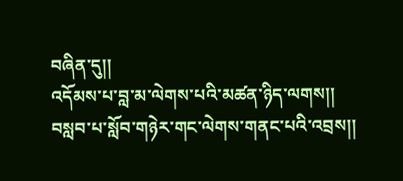བཞིན་དུ།།
འདོམས་པ་བླ་མ་ལེགས་པའི་མཚན་ཉིད་ལགས།།
བསླབ་པ་སློབ་གཉེར་གང་ལེགས་གནང་པའི་འབྲས།།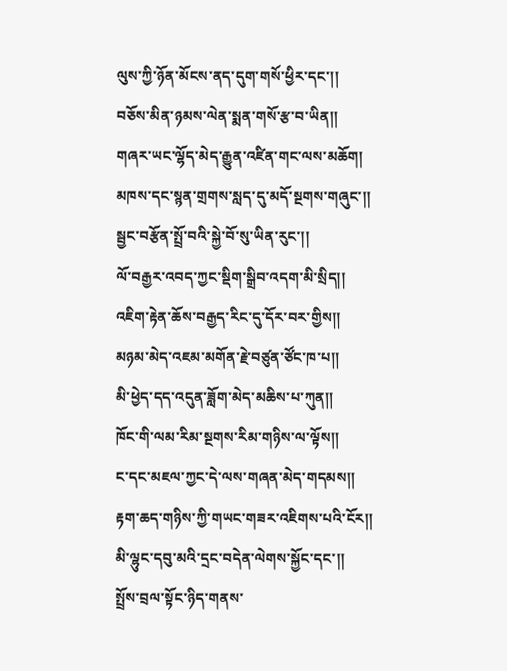ལུས་ཀྱི་ཉོན་མོངས་ནད་དུག་གསོ་ཕྱིར་དང་།།
བཅོས་མིན་ཉམས་ལེན་སྨན་གསོ་རྩ་བ་ཡིན།།
གཞར་ཡང་ལྷོད་མེད་རྒྱུན་འཛིན་གང་ལས་མཆོག།
མཁས་དང་སྙན་གྲགས་སླད་དུ་མདོ་སྔགས་གཞུང་།།
སྦྱང་བརྩོན་སྤྲོ་བའི་སྐྱེ་བོ་སུ་ཡིན་རུང་།།
ལོ་བརྒྱར་འབད་ཀྱང་སྡིག་སྒྲིབ་འདག་མི་སྲིད།།
འཇིག་རྟེན་ཆོས་བརྒྱད་རིང་དུ་དོར་བར་གྱིས།།
མཉམ་མེད་འཇམ་མགོན་རྗེ་བཙུན་ཙོང་ཁ་པ།།
མི་ཕྱེད་དད་འདུན་ཟློག་མེད་མཆིས་པ་ཀུན།།
ཁོང་གི་ལམ་རིམ་སྔགས་རིམ་གཉིས་ལ་ལྟོས།།
ང་དང་མཇལ་ཀྱང་དེ་ལས་གཞན་མེད་གདམས།།
རྟག་ཆད་གཉིས་ཀྱི་གཡང་གཟར་འཇིགས་པའི་ངོར།།
མི་ལྷུང་དབུ་མའི་དྲང་བདེན་ལེགས་སྐྱོང་དང་།།
སྤྲོས་བྲལ་སྟོང་ཉིད་གནས་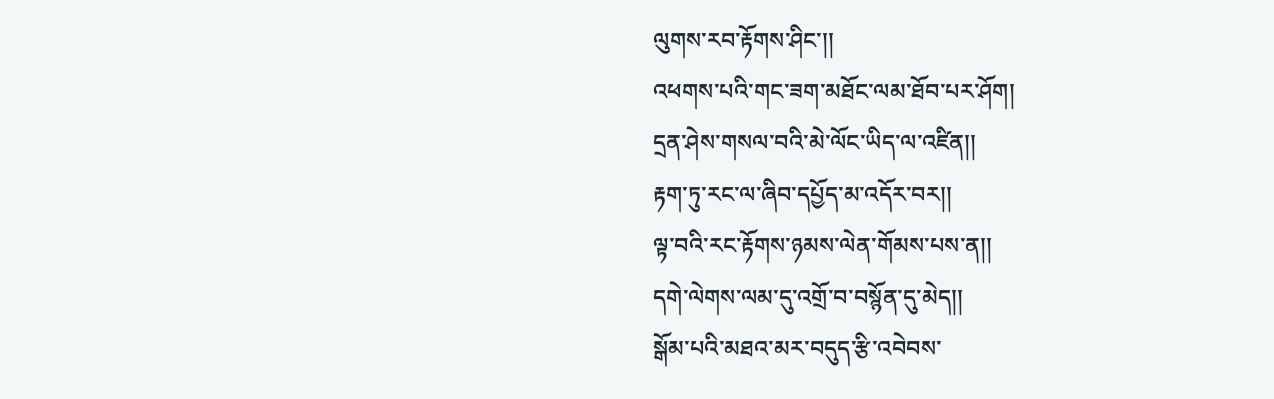ལུགས་རབ་རྟོགས་ཤིང་།།
འཕགས་པའི་གང་ཟག་མཐོང་ལམ་ཐོབ་པར་ཤོག།
དྲན་ཤེས་གསལ་བའི་མེ་ལོང་ཡིད་ལ་འཛིན།།
རྟག་ཏུ་རང་ལ་ཞིབ་དཔྱོད་མ་འདོར་བར།།
ལྟ་བའི་རང་རྟོགས་ཉམས་ལེན་གོམས་པས་ན།།
དགེ་ལེགས་ལམ་དུ་འགྲོ་བ་བསྙོན་དུ་མེད།།
སྒོམ་པའི་མཐའ་མར་བདུད་རྩི་འབེབས་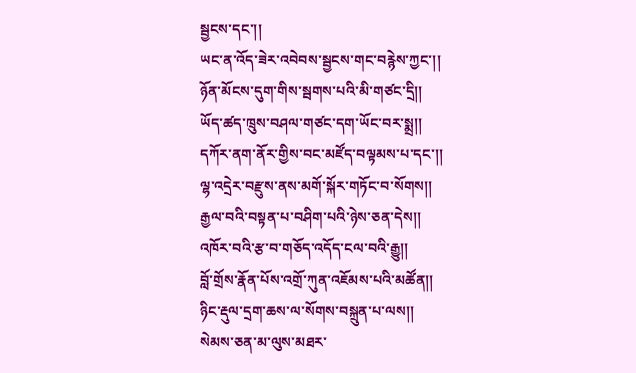སྦྱངས་དང་།།
ཡང་ན་འོད་ཟེར་འབེབས་སྦྱངས་གང་བརྙེས་ཀྱང་།།
ཉོན་མོངས་དུག་གིས་སྦགས་པའི་མི་གཙང་དྲི།།
ཡོད་ཚད་ཁྲུས་བཤལ་གཙང་དག་ཡོང་བར་སྨྲ།།
དཀོར་ནག་ནོར་གྱིས་བང་མཛོད་བལྟམས་པ་དང་།།
ལྷ་འདྲེར་བརྫུས་ནས་མགོ་སྐོར་གཏོང་བ་སོགས།།
རྒྱལ་བའི་བསྟན་པ་བཤིག་པའི་ཉེས་ཅན་དེས།།
འཁོར་བའི་རྩ་བ་གཅོད་འདོད་ངལ་བའི་རྒྱུ།།
བློ་གྲོས་རྣོན་པོས་འགྲོ་ཀུན་འཇོམས་པའི་མཚོན།།
ཉིང་རྡུལ་དྲག་ཆས་ལ་སོགས་བསྐྲུན་པ་ལས།།
སེམས་ཅན་མ་ལུས་མཐར་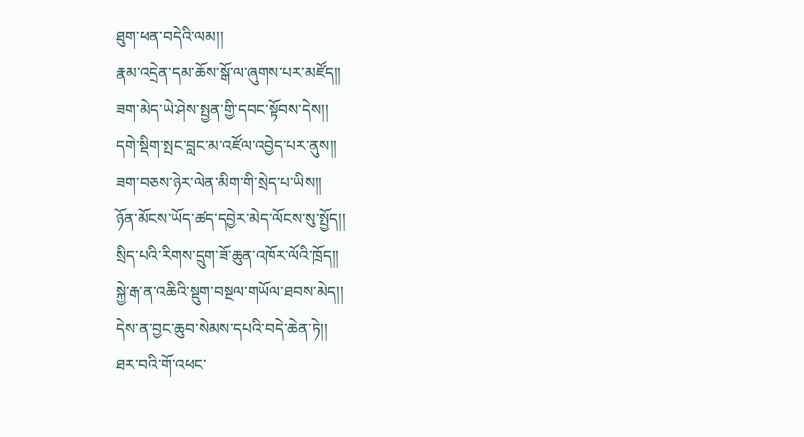ཐུག་ཕན་བདེའི་ལམ།།
རྣམ་འདྲེན་དམ་ཆོས་སྒོ་ལ་ཞུགས་པར་མཛོད།།
ཟག་མེད་ཡེ་ཤེས་སྤྱན་གྱི་དབང་སྟོབས་དེས།།
དགེ་སྡིག་སྤང་བླང་མ་འཛོལ་འབྱེད་པར་ནུས།།
ཟག་བཅས་ཉེར་ལེན་མིག་གི་སྲེད་པ་ཡིས།།
ཉོན་མོངས་ཡོད་ཚད་དབྱེར་མེད་ལོངས་སུ་སྤྱོད།།
སྲིད་པའི་རིགས་དྲུག་ཟོ་ཆུན་འཁོར་ལོའི་ཁྲོད།།
སྐྱེ་རྒ་ན་འཆིའི་སྡུག་བསྔལ་གཡོལ་ཐབས་མེད།།
དེས་ན་བྱང་ཆུབ་སེམས་དཔའི་བདེ་ཆེན་ཏེ།།
ཐར་བའི་གོ་འཕང་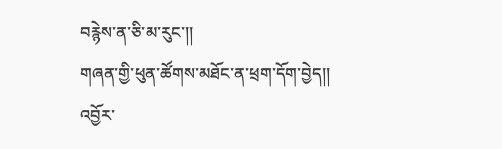བརྙེས་ན་ཅི་མ་རུང་།།
གཞན་གྱི་ཕུན་ཚོགས་མཐོང་ན་ཕྲག་དོག་བྱེད།།
འབྱོར་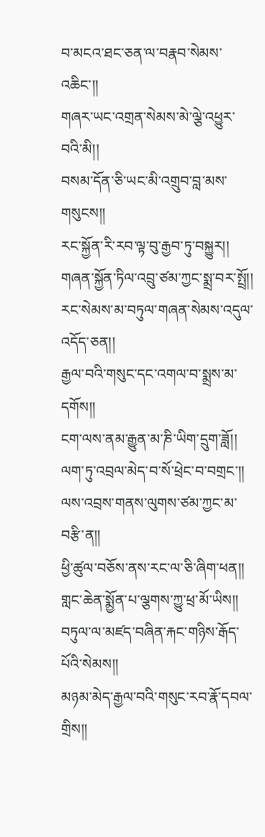བ་མངའ་ཐང་ཅན་ལ་བརྣབ་སེམས་འཆིང་།།
གཞར་ཡང་འགྲན་སེམས་མེ་ལྕེ་འཕྱུར་བའི་མི།།
བསམ་དོན་ཅི་ཡང་མི་འགྲུབ་བླ་མས་གསུངས།།
རང་སྐྱོན་རི་རབ་ལྟ་བུ་རྒྱབ་ཏུ་བསྐྱུར།།
གཞན་སྐྱོན་ཏིལ་འབྲུ་ཙམ་ཀྱང་སྨྲ་བར་སྤྲོ།།
རང་སེམས་མ་བཏུལ་གཞན་སེམས་འདུལ་འདོད་ཅན།།
རྒྱལ་བའི་གསུང་དང་འགལ་བ་སྨྲས་མ་དགོས།།
ངག་ལས་ནམ་རྒྱུན་མ་ཎི་ཡིག་དྲུག་ཟློ།།
ལག་ཏུ་འབྲལ་མེད་བ་སོ་ཕྲེང་བ་བགྲང་།།
ལས་འབྲས་གནས་ལུགས་ཙམ་ཀྱང་མ་བརྩི་ན།།
ཕྱི་ཚུལ་བཅོས་ནས་རང་ལ་ཅི་ཞིག་ཕན།།
གླང་ཆེན་སྨྱོན་པ་ལྕགས་ཀྱུ་ཕྲ་མོ་ཡིས།།
བཏུལ་ལ་མཛད་བཞིན་རྐང་གཉིས་རྒོད་པོའི་སེམས།།
མཉམ་མེད་རྒྱལ་བའི་གསུང་རབ་རྣོ་དབལ་གྲིས།།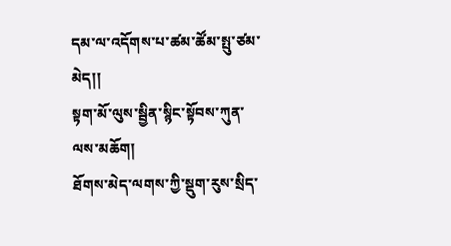དམ་ལ་འདོགས་པ་ཚམ་ཚོམ་སྤུ་ཙམ་མེད།།
སྟག་མོ་ལུས་སྦྱིན་སྙིང་སྟོབས་ཀུན་ལས་མཆོག།
ཐོགས་མེད་ལགས་ཀྱི་སྡུག་རུས་སྲིད་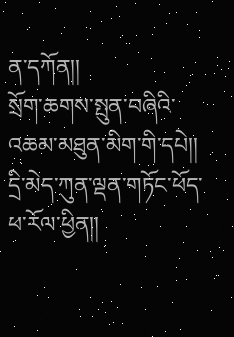ན་དཀོན།།
སྲོག་ཆགས་སྤུན་བཞིའི་འཆམ་མཐུན་མིག་གི་དཔེ།།
དྲི་མེད་ཀུན་ལྡན་གཏོང་ཕོད་ཕ་རོལ་ཕྱིན།།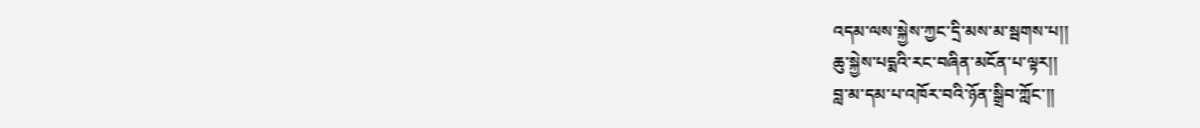འདམ་ལས་སྐྱེས་ཀྱང་དྲི་མས་མ་སྦགས་པ།།
ཆུ་སྐྱེས་པདྨའི་རང་བཞིན་མངོན་པ་ལྟར།།
བླ་མ་དམ་པ་འཁོར་བའི་ཉོན་སྒྲིབ་ཀློང་།།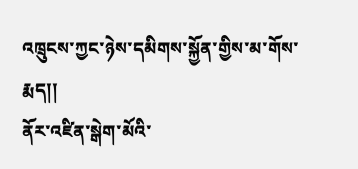འཁྲུངས་ཀྱང་ཉེས་དམིགས་སྐྱོན་གྱིས་མ་གོས་རྨད།།
ནོར་འཛིན་སྒེག་མོའི་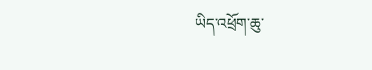ཡིད་འཕྲོག་ཆུ་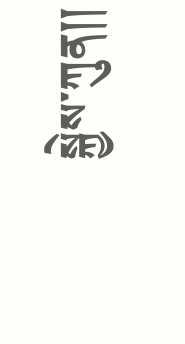སྐྱེས་ཀུན།།